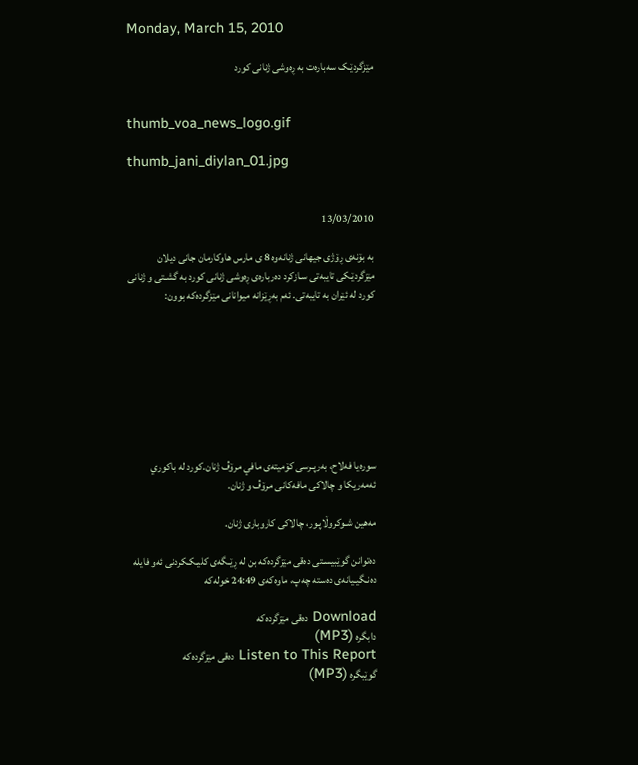Monday, March 15, 2010

مێزگردێـک سه‌باره‌ت به‌ ڕه‌وشی ژنانی کورد


thumb_voa_news_logo.gif

thumb_jani_diylan_01.jpg


13/03/2010

به‌ بۆنه‌ی ڕۆژی جیهانی ژنانه‌وه‌ 8 ی مارس هاوکارمان جانی دیلان مێزگردێـکی تایبه‌تی سـازکرد ده‌رباره‌ی ڕه‌وشی ژنانی کورد به‌ گشـتی و ژنانی کورد له‌ ئێران به‌ تایبه‌تی. ئه‌م به‌ڕێزانه‌ میوانانی مێزگرده‌که‌ بوون:








سوره‌یا فه‌لاح، به‌رپـرسی کۆمیته‌ی مافي مرۆڤ ژنان.کورد له باكوري ئه‌مه‌ریکا و چالاکی مافه‌کانی مرۆڤ و ژنان.

مه‌هین شـوکروڵاپـور، چالاکی کاروباری ژنان.

ده‌توانن گوێبیسـتی ده‌قی مێزگرده‌كه‌ بن له‌ ڕێـگه‌ی كلیـكـكردنی ئه‌و فایله‌ ده‌نـگیـیانه‌ی ده‌سته‌ چه‌پ‌، ماوه‌كه‌ی 24:49 خوله‌كه‌

Download ده‌قی مێزگرده‌كه‌
دابگره (MP3)
Listen to This Report ده‌قی مێزگرده‌كه‌
گوێبگره (MP3)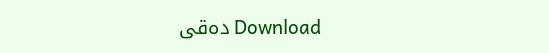Download ده‌قی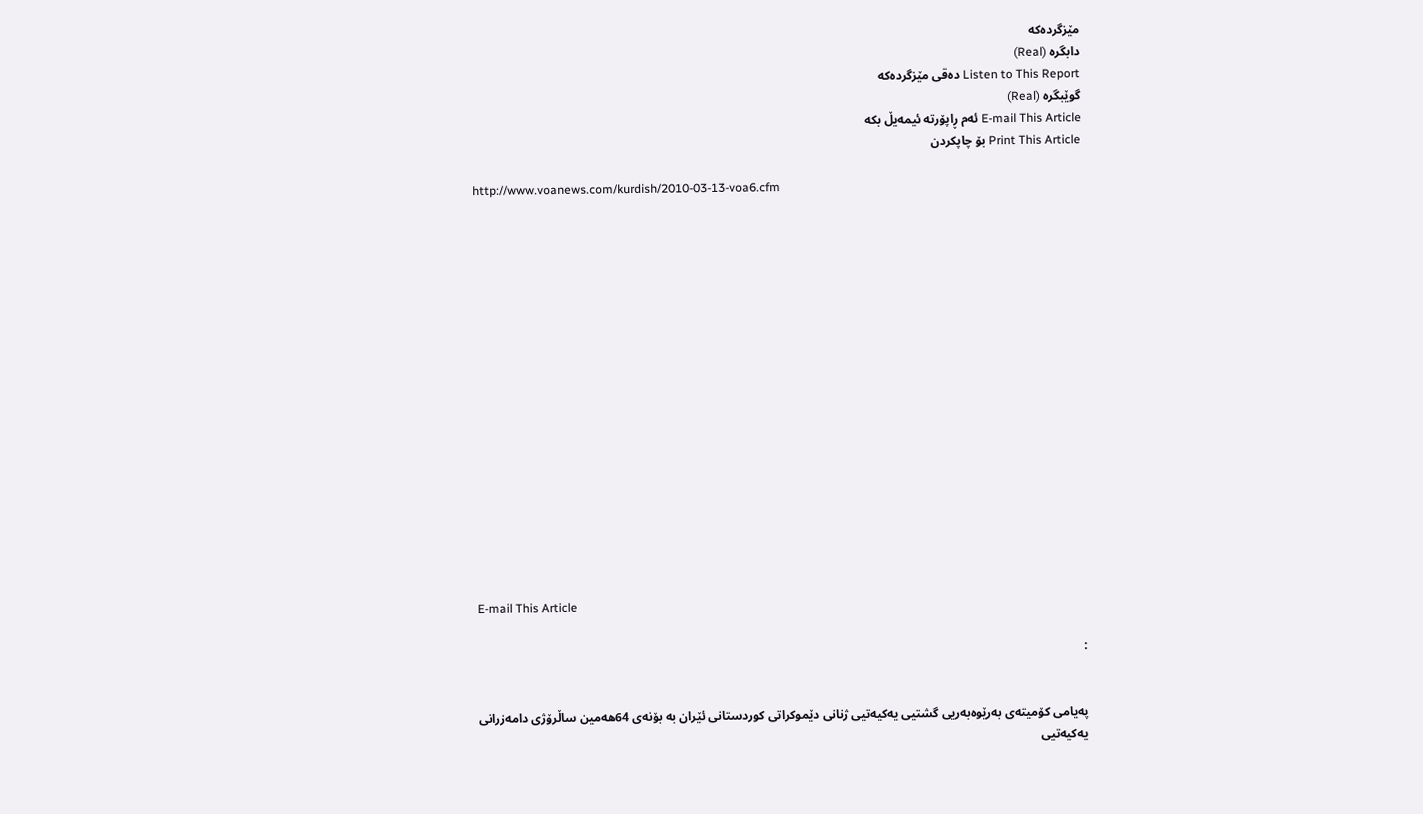مێزگرده‌كه‌
دابگره (Real)
Listen to This Report ده‌قی مێزگرده‌كه‌
گوێبگره (Real)
E-mail This Article ئه‌‌م ڕاپۆرته ئیمه‌یڵ بكه
Print This Article بۆ چاپكردن

http://www.voanews.com/kurdish/2010-03-13-voa6.cfm


















E-mail This Article

:


په‌یامی‌ كۆمیته‌ی‌ به‌رێوه‌به‌ریی‌ گشتیی‌ یه‌كیه‌تیی‌ ژنانی‌ دێموكراتی‌ كوردستانی‌ ئێران به‌ بۆنه‌ی‌ 64هه‌مین ساڵرۆژی‌ دامه‌زرانی‌ یه‌كیه‌تیی‌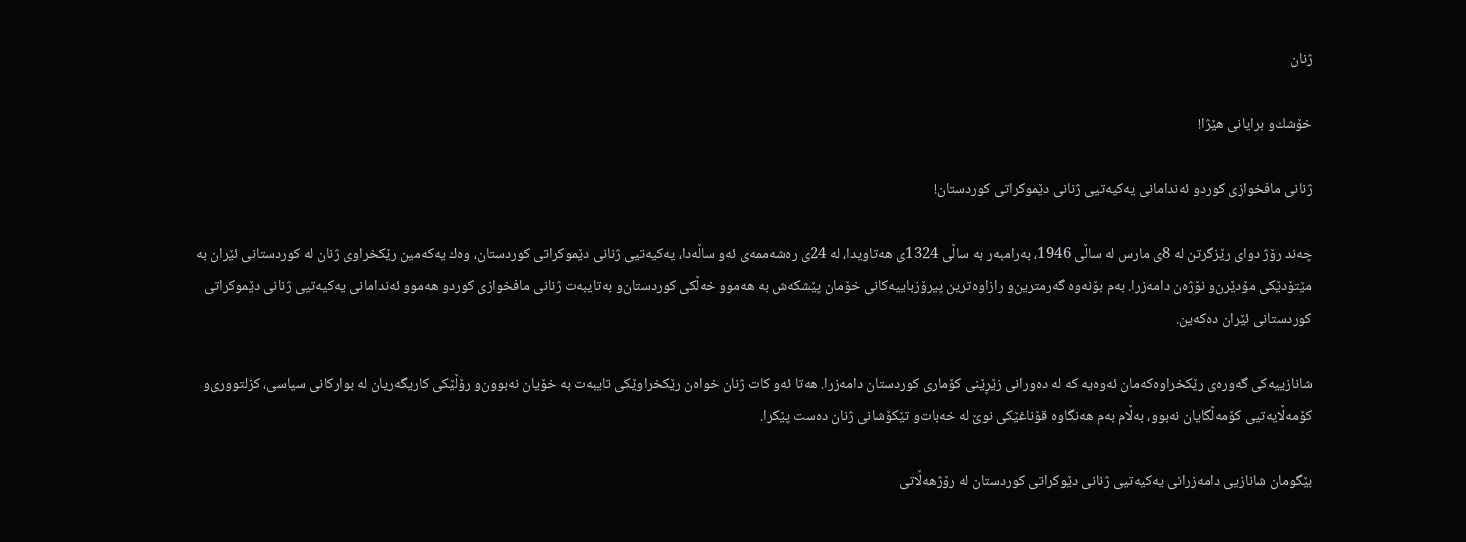ژنان

خۆشك‌و برایانی‌ هێژا!

ژنانی‌ مافخوازی‌ كورد‌و ئه‌ندامانی‌ یه‌كیه‌تیی‌ ژنانی‌ دێموكراتی‌ كوردستان!

چه‌ند رۆژ دوای‌ رێزگرتن له‌ 8ی‌ مارس له‌ ساڵی‌ 1946، به‌رامبه‌ر به‌ ساڵی‌ 1324ی‌ هه‌تاویدا، له‌ 24ی‌ ره‌شه‌ممه‌ی‌ ئه‌و ساڵه‌دا، یه‌كیه‌تیی‌ ژنانی‌ دێموكراتی‌ كوردستان، وه‌ك یه‌كه‌مین رێكخراوی‌ ژنان له‌ كوردستانی‌ ئێران به‌ مێتۆدێكی‌ مۆدێرن‌و نۆژه‌ن دامه‌زرا. به‌م بۆنه‌وه‌ گه‌رمترین‌و رازاوه‌ترین پیرۆزباییه‌كانی‌ خۆمان پێشكه‌ش به‌ هه‌موو خه‌ڵكی‌ كوردستان‌و به‌تایبه‌ت ژنانی‌ مافخوازی‌ كورد‌و هه‌موو ئه‌ندامانی‌ یه‌كیه‌تیی‌ ژنانی‌ دێموكراتی‌ كوردستانی‌ ئێران ده‌كه‌ین.

شانازییه‌كی‌ گه‌وره‌ی‌ رێكخراوه‌كه‌مان ئه‌وه‌یه‌ كه‌ له‌ ده‌ورانی‌ زێڕێنی‌ كۆماری‌ كوردستان دامه‌زرا. هه‌تا ئه‌و كات ژنان خواه‌ن رێكخراوێكی‌ تایبه‌ت به‌ خۆیان نه‌بوون‌و رۆڵێكی‌ كاریگه‌ریان له‌ بواركانی‌ سیاسی‌، كزلتووری‌‌و كۆمه‌ڵایه‌تیی‌ كۆمه‌ڵگایان نه‌بوو، به‌ڵام به‌م هه‌نگاوه‌ قۆناغێكی‌ نوێ‌ له‌ خه‌بات‌و تێكۆشانی‌ ژنان ده‌ست پێكرا.

بێگومان شانازیی دامه‌زرانی‌ یه‌كیه‌تیی‌ ژنانی‌ دێوكراتی‌ كوردستان له‌ رۆژهه‌ڵاتی‌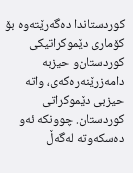كوردستاندا ده‌گه‌رێته‌وه‌ بۆ كۆماری‌ دێموكراتیكی‌ كوردستان‌و حیزبه‌ دامه‌زرێنه‌ره‌كه‌ی‌، واته‌ حیزبی‌ دێموكراتی‌ كوردستان. چوونكه‌ ئه‌و ده‌سكه‌وته‌ له‌گه‌ڵ‌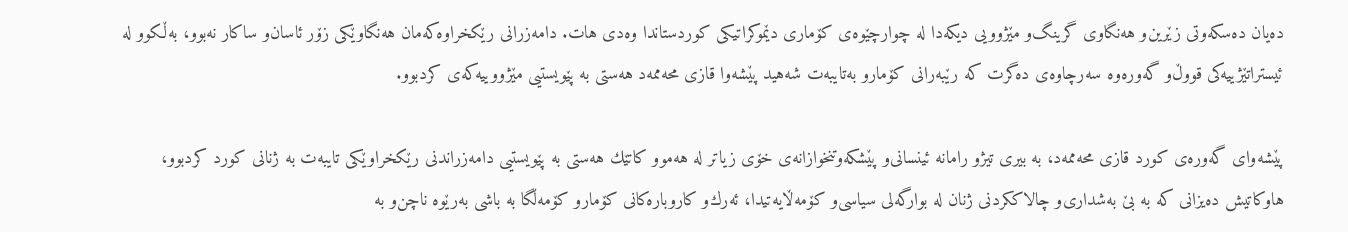ده‌یان ده‌سكه‌وتی‌ زێرین‌و هه‌نگاوی‌ گرینگ‌و مێژوویی‌ دیكه‌دا له‌ چوارچێوه‌ی‌ كۆماری‌ دێموكراتیكی‌ كوردستاندا وه‌دی‌ هات. دامه‌زرانی‌ رێكخراوه‌كه‌مان هه‌نگاوێكی‌ زۆر ئاسان‌و ساكار نه‌بوو، به‌ڵكوو له‌ ئیستراتێژییه‌كی‌ قووڵ‌‌و گه‌وره‌وه‌ سه‌رچاوه‌ی‌ ده‌گرت كه‌ رێبه‌رانی‌ كۆمار‌و به‌تایبه‌ت شه‌هید پێشه‌وا قازی‌ محه‌ممه‌د هه‌ستی‌ به‌ پێویستیی‌ مێژووییه‌كه‌ی‌ كردبوو.

پێشه‌وای‌ گه‌وره‌ی‌ كورد قازی‌ محه‌ممه‌د، به‌ بیری‌ تیژ‌و رامانه‌ ئینسانی‌‌و پێشكه‌وتنخوازانه‌ی‌ خۆی‌ زیاتر له‌ هه‌موو كاتێك هه‌ستی‌ به‌ پێویستیی‌ دامه‌زراندنی‌ رێكخراوێكی‌ تایبه‌ت به‌ ژنانی‌ كورد كردبوو، هاوكاتیش ده‌یزانی‌ كه‌ به‌ بێ‌ به‌شداری‌‌و چالاككردنی‌ ژنان له‌ بوارگه‌لی‌ سیاسی‌‌و كۆمه‌ڵایه‌تیدا، ئه‌رك‌و كاروباره‌كانی‌ كۆمار‌و كۆمه‌ڵگا به‌ باشی‌ به‌رێوه‌ ناچن‌و به‌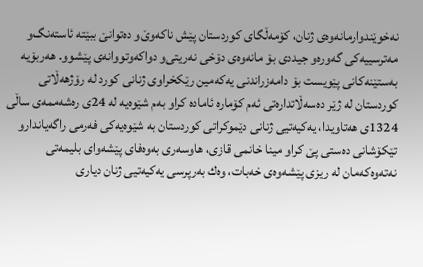نه‌خوێندوارمانه‌وه‌ی‌ ژنان، كۆمه‌ڵگای‌ كوردستان پێش ناكه‌وێ‌‌و ده‌توانێ‌ ببێته‌ ئاسته‌نگ‌و مه‌ترسییه‌كی‌ گه‌وره‌‌و جیددی‌ بۆ مانه‌وه‌ی‌ دۆخی‌ نه‌ریتی‌‌و دواكه‌وتووانه‌ی‌ پێشوو. هه‌ربۆیه‌ به‌ستێنه‌كانی‌ پێویست بۆ دامه‌زراندنی‌ یه‌كه‌مین رێكخراوی‌ ژنانی‌ كورد له‌ رۆژهه‌ڵاتی‌ كوردستان له‌ ژێر ده‌سه‌ڵاتداره‌تی‌ ئه‌م كۆماره‌ ئاماده‌ كرا‌و به‌م شێوه‌یه‌ له‌ 24ی‌ ره‌شه‌ممه‌ی‌ ساڵی‌ 1324ی‌ هه‌تاویدا، یه‌كیه‌تیی‌ ژنانی‌ دێموكراتی‌ كوردستان به‌ شێوه‌یه‌كی‌ فه‌رمی‌ راگه‌یاندار‌و تێكۆشانی‌ ده‌ستی‌ پێ‌ كرا‌و مینا خانمی‌ قازی‌، هاوسه‌ری‌ به‌وه‌فای‌ پێشه‌وای‌ بلیمه‌تی‌ نه‌ته‌وه‌كه‌مان له‌ ریزی‌ پێشه‌وه‌ی‌ خه‌بات، وه‌ك به‌رپرسی‌ یه‌كیه‌تیی‌ ژنان دیاری‌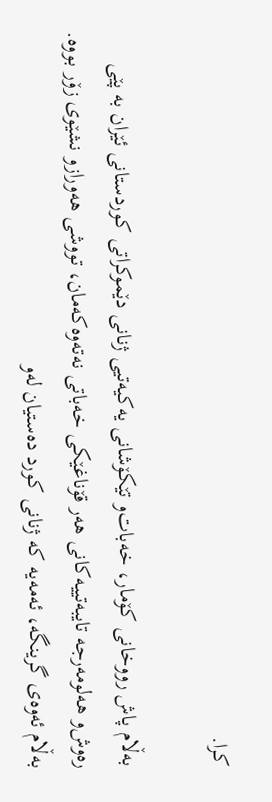كرا.

به‌ڵام پاش رووخانی‌ كۆمار، خه‌بات‌و تێكۆشانی‌ یه‌كیه‌تیی‌ ژنانی‌ دێموكراتی‌ كوردستانی‌ ئێران به‌ پێی‌ ره‌وش‌و هه‌لومه‌رجه‌ تایبه‌تییه‌كانی‌ هه‌ر قۆناغێكی‌ خه‌باتی‌ نه‌ته‌وه‌كه‌مان، تووشی‌ هه‌وراز‌و نشێوی‌ زۆر بووه‌. به‌ڵام ئه‌وه‌ی‌ گرینگه‌، ئه‌مه‌یه‌ كه‌ ژنانی‌ كورد ده‌ستیان له‌و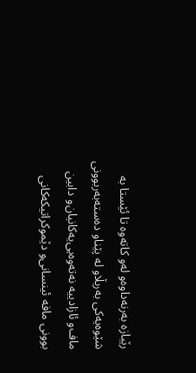رێبازه‌ به‌رنه‌داوه‌‌و له‌و كاته‌وه‌ تا ئێستا به‌ شێوه‌یه‌كی‌ به‌ربڵاو له‌ پێناو ده‌سته‌به‌ربوونی‌ ماف‌و ئازادییه‌ نه‌ته‌وه‌یی‌یه‌كانیان‌و دابین بوونی‌ مافه‌ ئینسانی‌‌و دێموكراتیكه‌كانی‌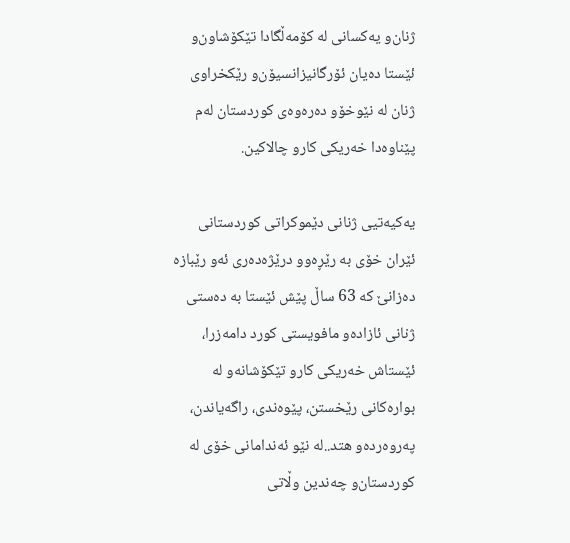ژنان‌و یه‌كسانی‌ له‌ كۆمه‌ڵگادا تێكۆشاون‌و ئێستا ده‌یان ئۆرگانیزانسیۆن‌و رێكخراوی‌ ژنان له‌ نێوخۆ‌و ده‌ره‌وه‌ی‌ كوردستان له‌م پێناوه‌دا خه‌ریكی‌ كار‌و چالاكین.

یه‌كیه‌تیی‌ ژنانی‌ دێموكراتی‌ كوردستانی‌ ئێران خۆی‌ به‌ رێڕه‌و‌و درێژه‌ده‌ری‌ ئه‌و رێبازه‌ ده‌زانێ‌ كه‌ 63 ساڵ‌ پێش ئێستا به‌ ده‌ستی‌ ژنانی‌ ئازاده‌‌و مافویستی‌ كورد دامه‌زرا، ئێستاش خه‌ریكی‌ كار‌و تێكۆشانه‌‌و له‌ بواره‌كانی‌ رێخستن، پێوه‌ندی‌، راگه‌یاندن، په‌روه‌رده‌‌و هتد..له‌ نێو ئه‌ندامانی‌ خۆی‌ له‌ كوردستان‌و چه‌ندین وڵاتی‌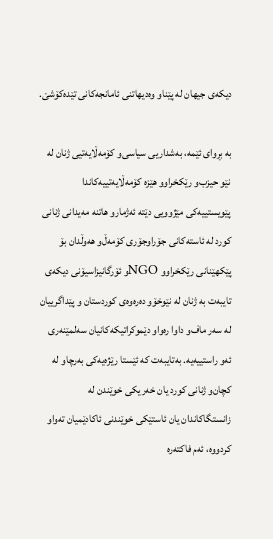دیكه‌ی‌ جیهان له‌ پێناو وه‌دیهاتنی‌ ئامانجه‌كانی‌ تێده‌كۆشێ‌.

به‌ بڕوای‌ ئێمه‌، به‌شداریی‌ سیاسی‌‌و كۆمه‌ڵایه‌تیی‌ ژنان له‌ نێو حیزب‌و رێكخراو‌و هێزه‌ كۆمه‌ڵایه‌تییه‌كاندا پێویستییه‌كی‌ مێژوویی‌ دێته‌ ئه‌ژمار‌و هاتنه‌ مه‌یدانی‌ ژنانی‌ كورد له‌ ئاسته‌كانی‌ جۆراوجۆری‌ كۆمه‌ڵ‌‌و هه‌وڵدان بۆ پێكهێنانی‌ رێكخراو‌و NGOو ئۆرگانیزاسیۆنی‌ دیكه‌ی‌ تایبه‌ت به‌ ژنان له‌ نێوخۆ‌و ده‌ره‌وه‌ی‌ كوردستان ‌و پێداگرییان له‌ سه‌ر ماف‌و داوا ره‌وا‌و دێموكراتیكه‌كانیان سه‌لمێنه‌ری‌ ئه‌و راستییه‌یه‌. به‌تایبه‌ت كه‌ ئێستا رێژه‌یه‌كی‌ به‌رچاو له‌ كچان‌و ژنانی‌ كورد یان خه‌ریكی‌ خوێندن له‌ زانستگاكاندان یان ئاستێكی‌ خوێندنی‌ ئاكادێمیان ته‌واو كردووه‌، ئه‌م فاكته‌ره‌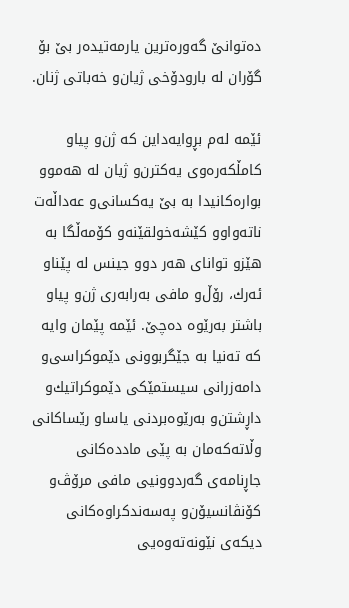ده‌توانێ‌ گه‌وره‌ترین یارمه‌تیده‌ر بێ‌ بۆ گۆران له‌ بارودۆخی‌ ژیان‌و خه‌باتی‌ ژنان.

ئێمه‌ له‌م بڕوایه‌داین كه‌ ژن‌و پیاو كامڵكه‌ره‌وی‌ یه‌كترن‌و ژیان له‌ هه‌موو بواره‌كانیدا به‌ بێ‌ یه‌كسانی‌‌و عه‌داڵه‌ت ناته‌واو‌و كێشه‌خولقێنه‌‌و كۆمه‌ڵگا به‌ هێز‌و توانای‌ هه‌ر دوو جینس له‌ پێناو ئه‌رك، رۆڵ‌‌و مافی‌ به‌رابه‌ری‌ ژن‌و پیاو باشتر به‌رێوه‌ ده‌چێ‌. ئێمه‌ پێمان وایه‌ كه‌ ته‌نیا به‌ جێگربوونی‌ دێموكراسی‌‌و دامه‌زرانی‌ سیستمێكی‌ دێموكراتیك‌و داڕشتن‌و به‌رێوه‌بردنی‌ یاسا‌و رێساكانی‌ وڵاته‌كه‌مان به‌ پێی‌ مادده‌كانی‌ جاڕنامه‌ی‌ گه‌ردوونیی‌ مافی‌ مرۆڤ‌و كۆنڤانسیۆن‌و په‌سه‌ندكراوه‌كانی‌ دیكه‌ی‌ نێونه‌ته‌وه‌یی‌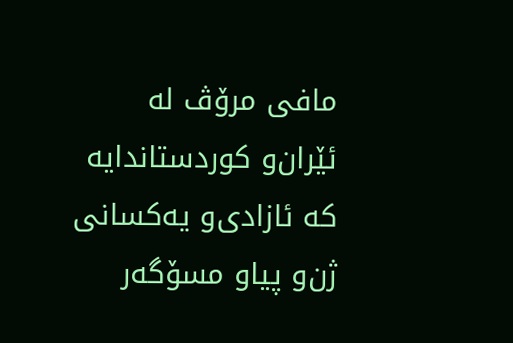مافی‌ مرۆڤ له‌ ئێران‌و كوردستاندایه‌ كه‌ ئازادی‌‌و یه‌كسانی‌ ژن‌و پیاو مسۆگه‌ر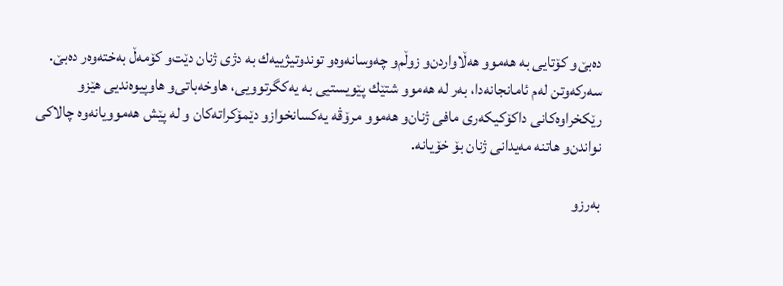ده‌بێ‌‌و كۆتایی‌ به‌ هه‌موو هه‌ڵاواردن‌و زوڵم‌و چه‌وسانه‌وه‌‌و توند‌وتیژییه‌ك به‌ دژی‌ ژنان دێت‌و كۆمه‌ڵ‌ به‌خته‌وه‌ر ده‌بێ‌. سه‌ركه‌وتن له‌م ئامانجانه‌دا، به‌ر له‌ هه‌موو شتێك پێویستیی‌ به‌ یه‌كگرتوویی‌، هاوخه‌باتی‌‌و هاوپیوه‌ندیی‌ هێز‌و رێكخراوه‌كانی‌ داكۆكیكه‌ری‌ مافی‌ ژنان‌و هه‌موو مرۆڤه‌ یه‌كسانخواز‌و دێمۆكراته‌كان ‌و له‌ پێش هه‌موویانه‌وه‌ چالاكی‌ نواندن‌و هاتنه‌ مه‌یدانی‌ ژنان بۆ خۆیانه‌.

به‌رز‌و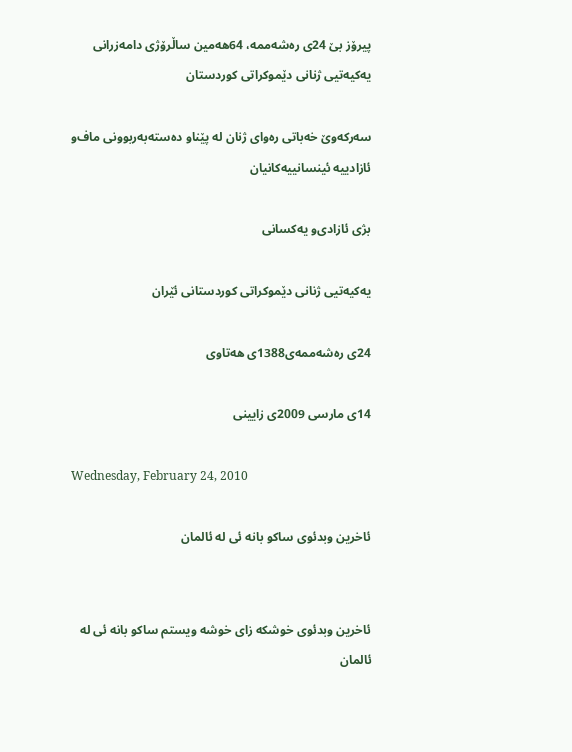پیرۆز بێ‌ 24ی‌ ره‌شه‌ممه‌، 64هه‌مین ساڵرۆژی‌ دامه‌زرانی‌ یه‌كیه‌تیی‌ ژنانی‌ دێموكراتی‌ كوردستان

سه‌ركه‌وێ‌ خه‌باتی‌ ره‌وای‌ ژنان له‌ پێناو ده‌سته‌به‌ربوونی‌ ماف‌و ئازادییه‌ ئینسانییه‌كانیان

بژی‌ ئازادی‌‌و یه‌كسانی‌

یه‌كیه‌تیی‌ ژنانی‌ دێموكراتی‌ كوردستانی‌ ئێران

24ی‌ ره‌شه‌ممه‌ی‌1388ی‌ هه‌تاوی‌

14ی‌ مارسی‌ 2009ی‌ زایینی‌

Wednesday, February 24, 2010

ئاخرین وبدئوی ساکو بانه ئی له ئالمان


ئاخرین وبدئوی خوشکه زای خوشه ویستم ساکو بانه ئی له ئالمان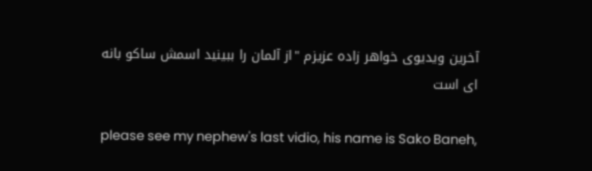آخرین ویدیوی خواهر زاده عزیزم "از آلمان را ببینید اسمش ساکو بانه ای است

please see my nephew's last vidio, his name is Sako Baneh,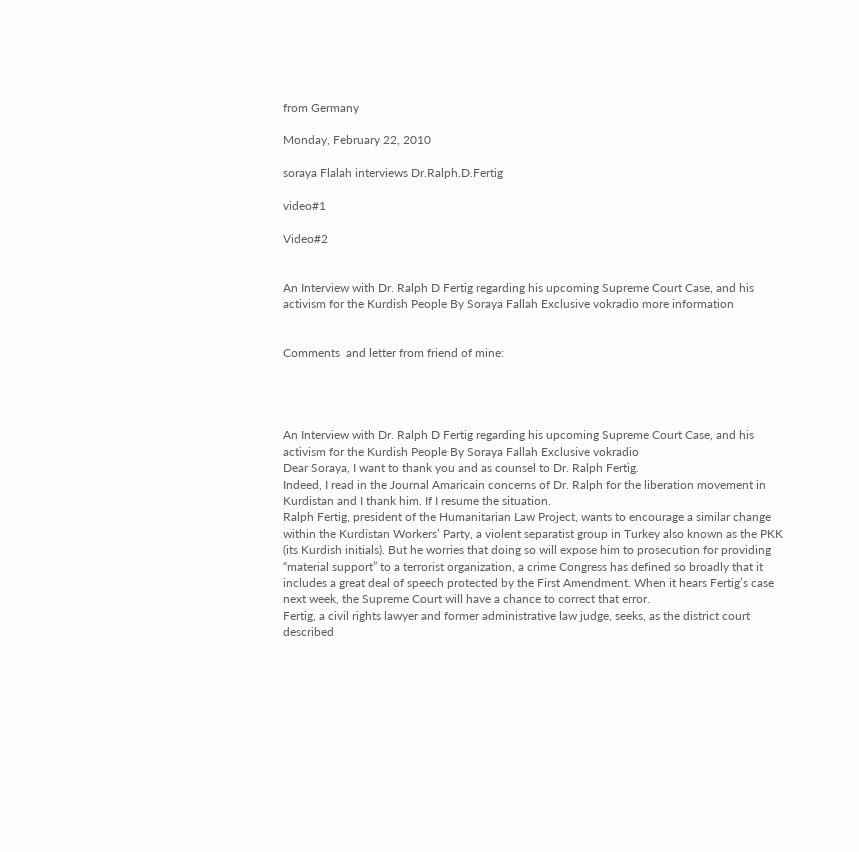from Germany

Monday, February 22, 2010

soraya Flalah interviews Dr.Ralph.D.Fertig

video#1

Video#2


An Interview with Dr. Ralph D Fertig regarding his upcoming Supreme Court Case, and his activism for the Kurdish People By Soraya Fallah Exclusive vokradio more information


Comments  and letter from friend of mine:




An Interview with Dr. Ralph D Fertig regarding his upcoming Supreme Court Case, and his activism for the Kurdish People By Soraya Fallah Exclusive vokradio
Dear Soraya, I want to thank you and as counsel to Dr. Ralph Fertig.
Indeed, I read in the Journal Amaricain concerns of Dr. Ralph for the liberation movement in Kurdistan and I thank him. If I resume the situation.
Ralph Fertig, president of the Humanitarian Law Project, wants to encourage a similar change within the Kurdistan Workers’ Party, a violent separatist group in Turkey also known as the PKK (its Kurdish initials). But he worries that doing so will expose him to prosecution for providing “material support” to a terrorist organization, a crime Congress has defined so broadly that it includes a great deal of speech protected by the First Amendment. When it hears Fertig’s case next week, the Supreme Court will have a chance to correct that error.
Fertig, a civil rights lawyer and former administrative law judge, seeks, as the district court described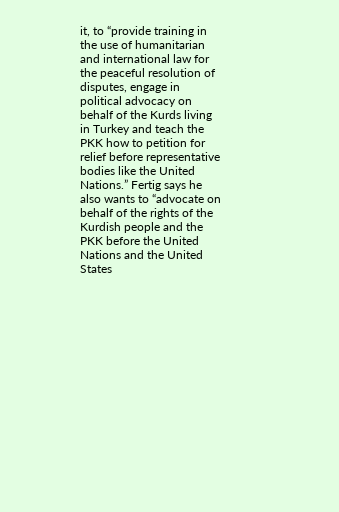it, to “provide training in the use of humanitarian and international law for the peaceful resolution of disputes, engage in political advocacy on behalf of the Kurds living in Turkey and teach the PKK how to petition for relief before representative bodies like the United Nations.” Fertig says he also wants to “advocate on behalf of the rights of the Kurdish people and the PKK before the United Nations and the United States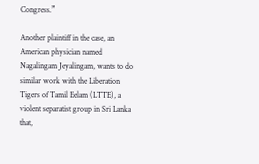Congress.”

Another plaintiff in the case, an American physician named Nagalingam Jeyalingam, wants to do similar work with the Liberation Tigers of Tamil Eelam (LTTE), a violent separatist group in Sri Lanka that,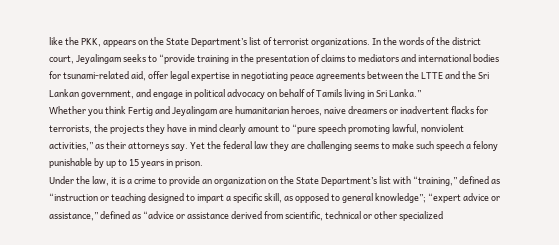like the PKK, appears on the State Department’s list of terrorist organizations. In the words of the district court, Jeyalingam seeks to “provide training in the presentation of claims to mediators and international bodies for tsunami-related aid, offer legal expertise in negotiating peace agreements between the LTTE and the Sri Lankan government, and engage in political advocacy on behalf of Tamils living in Sri Lanka.”
Whether you think Fertig and Jeyalingam are humanitarian heroes, naive dreamers or inadvertent flacks for terrorists, the projects they have in mind clearly amount to “pure speech promoting lawful, nonviolent activities,” as their attorneys say. Yet the federal law they are challenging seems to make such speech a felony punishable by up to 15 years in prison.
Under the law, it is a crime to provide an organization on the State Department’s list with “training,” defined as “instruction or teaching designed to impart a specific skill, as opposed to general knowledge”; “expert advice or assistance,” defined as “advice or assistance derived from scientific, technical or other specialized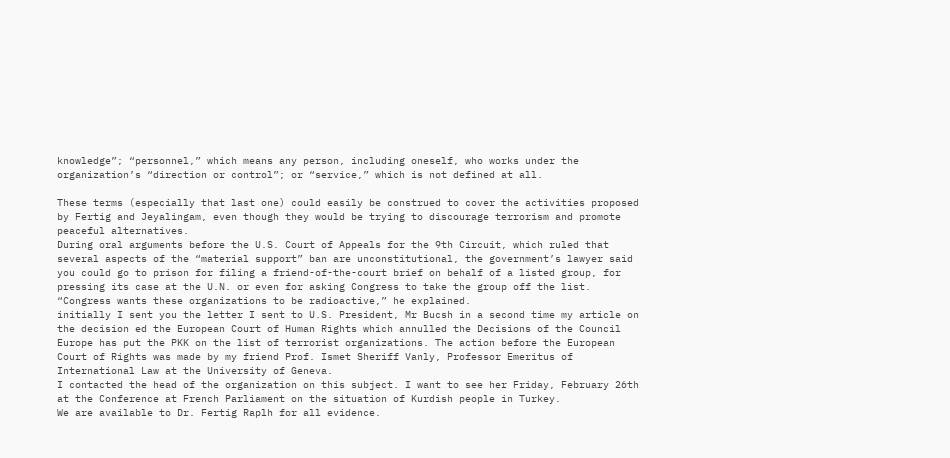knowledge”; “personnel,” which means any person, including oneself, who works under the organization’s “direction or control”; or “service,” which is not defined at all.

These terms (especially that last one) could easily be construed to cover the activities proposed by Fertig and Jeyalingam, even though they would be trying to discourage terrorism and promote peaceful alternatives.
During oral arguments before the U.S. Court of Appeals for the 9th Circuit, which ruled that several aspects of the “material support” ban are unconstitutional, the government’s lawyer said you could go to prison for filing a friend-of-the-court brief on behalf of a listed group, for pressing its case at the U.N. or even for asking Congress to take the group off the list. “Congress wants these organizations to be radioactive,” he explained.
initially I sent you the letter I sent to U.S. President, Mr Bucsh in a second time my article on the decision ed the European Court of Human Rights which annulled the Decisions of the Council Europe has put the PKK on the list of terrorist organizations. The action before the European Court of Rights was made by my friend Prof. Ismet Sheriff Vanly, Professor Emeritus of International Law at the University of Geneva.
I contacted the head of the organization on this subject. I want to see her Friday, February 26th at the Conference at French Parliament on the situation of Kurdish people in Turkey.
We are available to Dr. Fertig Raplh for all evidence.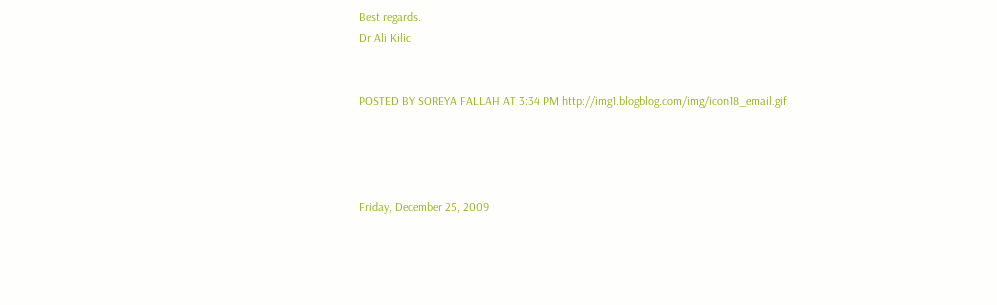Best regards.
Dr Ali Kilic


POSTED BY SOREYA FALLAH AT 3:34 PM http://img1.blogblog.com/img/icon18_email.gif




Friday, December 25, 2009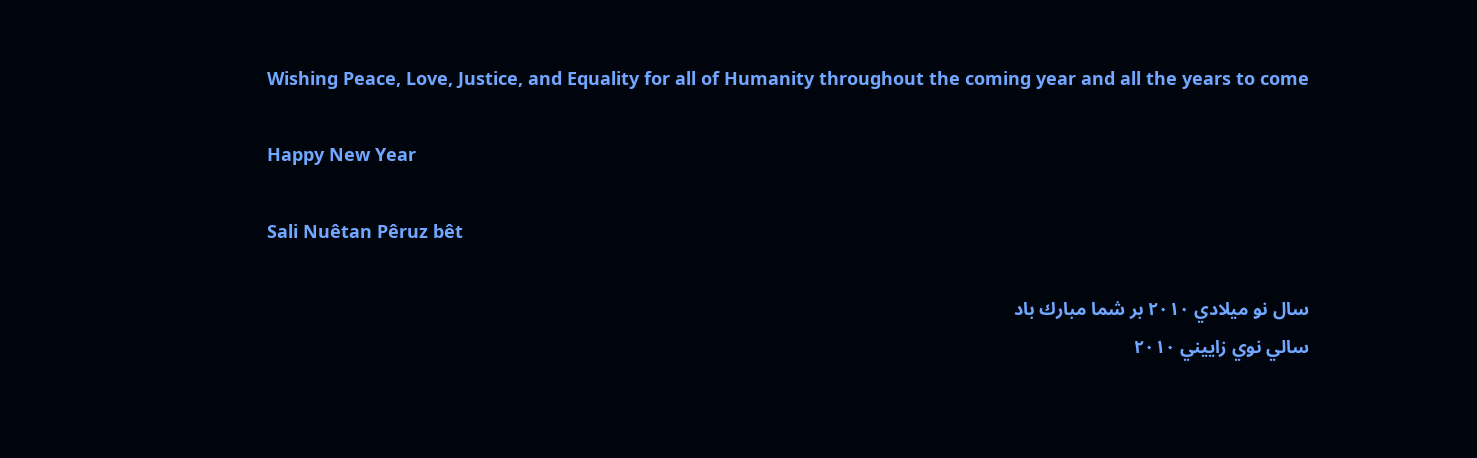Wishing Peace, Love, Justice, and Equality for all of Humanity throughout the coming year and all the years to come

Happy New Year

Sali Nuêtan Pêruz bêt

سال نو ميلادي ٢٠١٠ بر شما مبارك باد
سالي نوي زاييني ٢٠١٠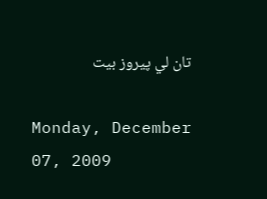تان لي پيروز بيت

Monday, December 07, 2009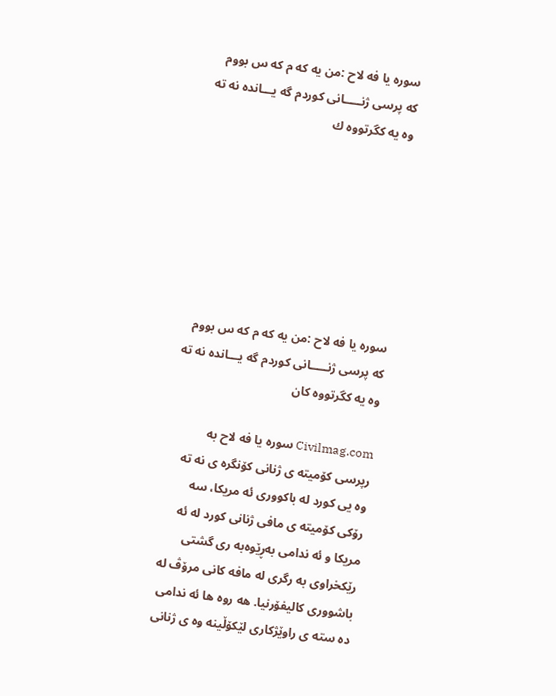سورە یا فە لاح :من یە كە م كە س بووم كە پرسی ژنـــــانی كوردم گە یـــاندە نە تە وە یە كگرتووە ك







سورە یا فە لاح :من یە كە م كە س بووم كە پرسی ژنـــــانی كوردم گە یـــاندە نە تە وە یە كگرتووە كان

Civilmag.com سورە یا فە لاح بە رپرسی كۆمیتە ی ژنانی كۆنگرە ی نە تە وە یی كورد لە باكووری ئە مریكا، سە رۆكی كۆمیتە ی مافی ژنانی كورد لە ئە مریكا و ئە ندامی بەڕێوەبە ری گشتی رێكخراوی بە رگری لە مافە كانی مرۆڤ لە باشووری كالیفۆرنیا. هە روە ها ئە ندامی دە ستە ی راوێژكاری لێكۆڵینە وە ی ژنانی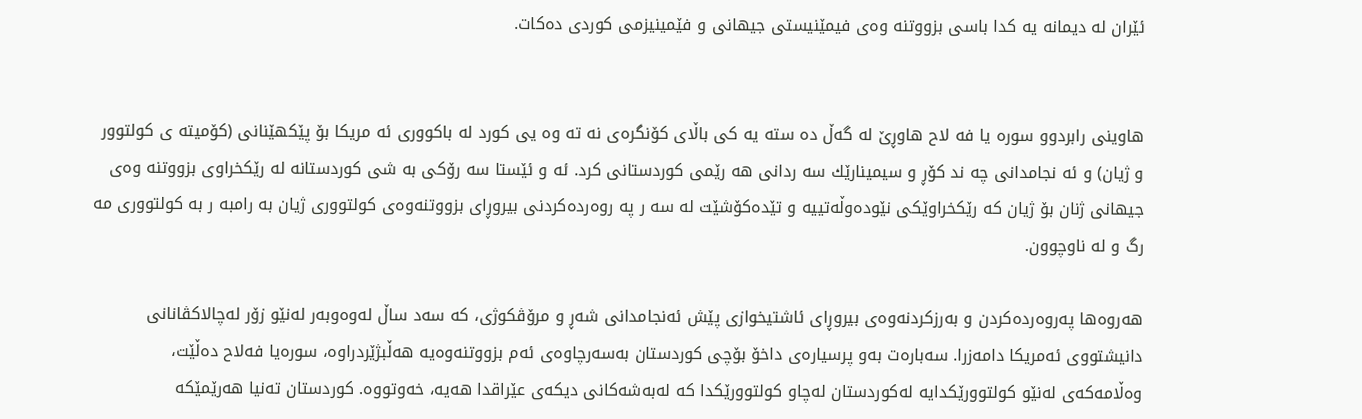ئێران لە دیمانە یە كدا باسی بزووتنە وەی فیمێنیستی جیهانی و فێمینیزمی كوردی دەكات.


هاوینی رابردوو سورە یا فە لاح هاوڕێ لە گەڵ دە ستە یە كی باڵای كۆنگرەی نە تە وە یی كورد لە باكووری ئە مریكا بۆ پێكهێنانی (كۆمیتە ی كولتوور و ژیان) و ئە نجامدانی چە ند كۆڕ و سیمینارێك سە ردانی هە رێمی كوردستانی كرد. ئە و ئێستا سە رۆكی بە شی كوردستانە لە رێكخراوی بزووتنە وەی جیهانی ژنان بۆ ژیان كە رێكخراوێكی نێودەوڵەتییە و تێدەكۆشێت لە سە ر پە روەردەكردنی بیروڕای بزووتنەوەی كولتووری ژیان بە رامبە ر بە كولتووری مە رگ و لە ناوچوون.

هەروەها پەروەردەكردن و بەرزكردنەوەی بیروڕای ئاشتیخوازی پێش ئەنجامدانی شەڕ و مرۆڤكوژی، كە سەد ساڵ لەوەوبەر لەنێو زۆر لەچالاكڤانانی دانیشتووی ئەمریكا دامەزرا. سەبارەت بەو پرسیارەی داخۆ بۆچی كوردستان بەسەرچاوەی ئەم بزووتنەوەیە هەڵبژێردراوە، سورەیا فەلاح دەڵێت، وەڵامەكەی لەنێو كولتوورێكدایە لەكوردستان لەچاو كولتوورێكدا كە لەبەشەكانی دیكەی عێراقدا هەیە، خەوتووە. كوردستان تەنیا هەرێمێكە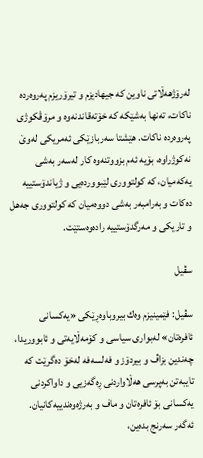لەرۆژهەڵاتی ناوین كە جیهادیزم و تیرۆریزم پەروەردە ناكات، تەنها بەشێكە كە خۆتەقاندنەوە و مرۆڤكوژی پەروەردە ناكات. هێشتا سەربازێكی ئەمریكی لەوێ نەكوژراوە، بۆیە ئەم بزووتنەوە كار لەسەر بەشی یەكەمیان، كە كولتووری لێبووردەیی و ژیاندۆستییە دەكات و بەرامبەر بەشی دووەمیان كە كولتووری جەهل و تاریكی و مەرگدۆستییە رادەوەستێت.

سڤیل

سڤیل: فێمینیزم وەك بیروباوەڕێكی «یەكسانی ئافرەتان» لەبواری سیاسی و كۆمەڵایەتی و ئابووریدا، چەندین بزاڤ و بیردۆز و فەلسەفە لەخۆ دەگرێت كە تایبەتن بەپرسی هەڵاواردنی ڕەگەزیی و داواكردنی یەكسانی بۆ ئافرەتان و ماف و بەرژەوەندییەكانیان. ئەگەر سەرنج بدەین،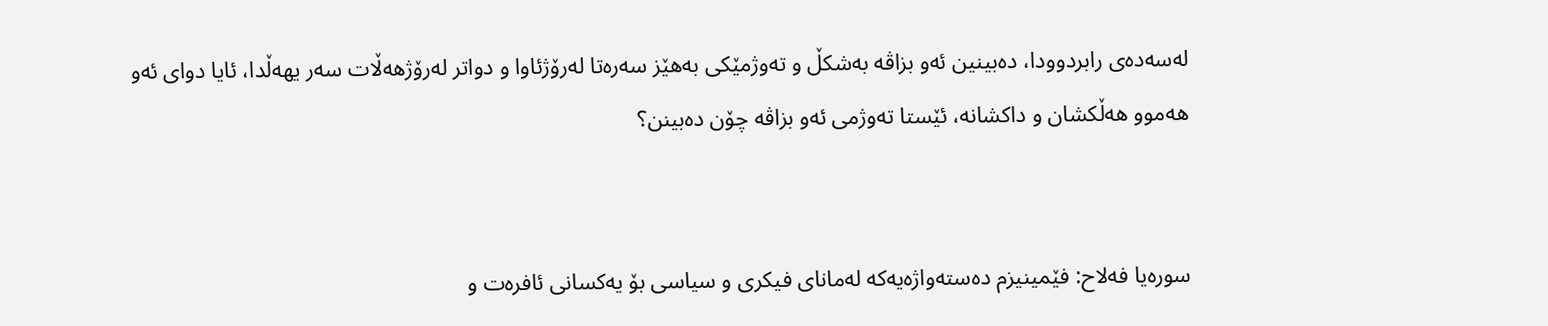لەسەدەی رابردوودا، دەبینین ئەو بزاڤە بەشكڵ و تەوژمێكی بەهێز سەرەتا لەرۆژئاوا و دواتر لەرۆژهەڵات سەر یهەڵدا، ئایا دوای ئەو هەموو هەڵكشان و داكشانە، ئێستا تەوژمی ئەو بزاڤە چۆن دەبینن؟


سورەیا فەلاح: فێمینیزم دەستەواژەیەكە لەمانای فیكری و سیاسی بۆ یەكسانی ئافرەت و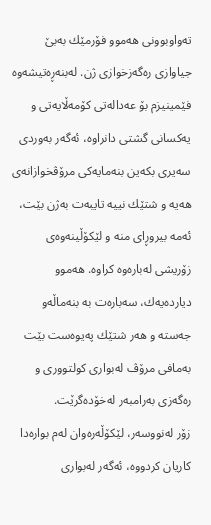تەواوبوونی هەموو فۆرمێك بەبێ جیاوازی رەگەزخوازی ژن. لەبنەڕەتیشەوە فێمینیزم بۆ عەدالەتی كۆمەڵایەتی و یەكسانی گشتی دانراوە، ئەگەر بەوردی سەیری بكەین بنەمایەكی مرۆڤخوازانەی هەیە و شتێك نییە تایبەت بەژن بێت، ئەمە بیروڕای منە و لێكۆڵینەوەی زۆریشی لەبارەوە كراوە. هەموو دیاردەیەك، سەبارەت بە بنەماڵەو جەستە و هەر شتێك پەیوەست بێت بەمافی مرۆڤ لەبواری كولتووری و رەگەزی بەرامبەر لەخۆدەگرێت.
زۆر لەنووسەر، لێكۆڵەرەوان لەم بوارەدا كاریان كردووە، ئەگەر لەبواری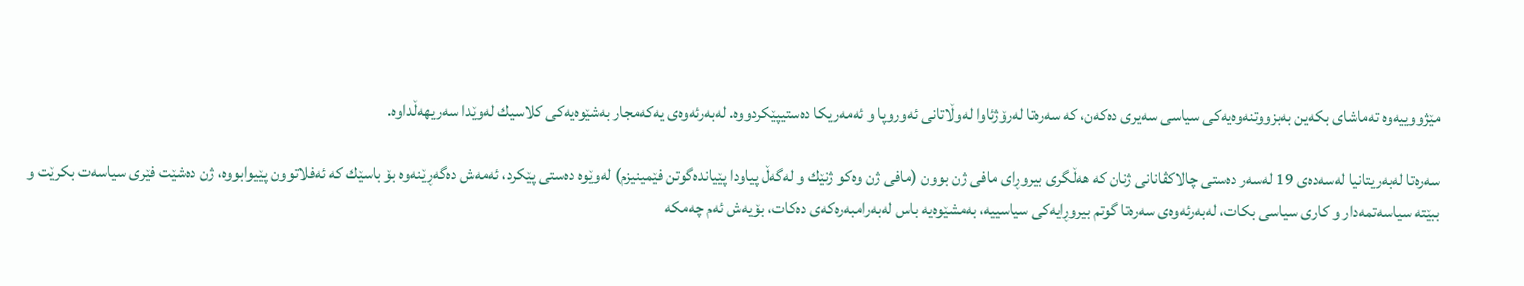مێژووییەوە تەماشای بكەین بەبزووتنەوەیەكی سیاسی سەیری دەكەن، كە سەرەتا لەرۆژئاوا لەوڵاتانی ئەوروپا و ئەمەریكا دەستیپێكردووە. لەبەرئەوەی یەكەمجار بەشێوەیەكی كلاسیك لەوێدا سەریهەڵداوە.

سەرەتا لەبەریتانیا لەسەدەی 19 لەسەر دەستی چالاكڤانانی ژنان كە هەڵگری بیروڕای مافی ژن بوون (مافی ژن وەكو ژنێك و لەگەڵ پیاودا پێیاندەگوتن فێمینیزم) لەوێوە دەستی پێكرد، ئەمەش دەگەڕێنەوە بۆ باسێك كە ئەفلاتوون پێیوابووە، ژن دەشێت فێری سیاسەت بكرێت و ببێتە سیاسەتمەدار و كاری سیاسی بكات، لەبەرئەوەی سەرەتا گوتم بیروڕایەكی سیاسییە، بەمشێوەیە باس لەبەرامبەرەكەی دەكات، بۆیەش ئەم چەمكە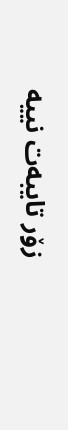زۆر تایبەت نییە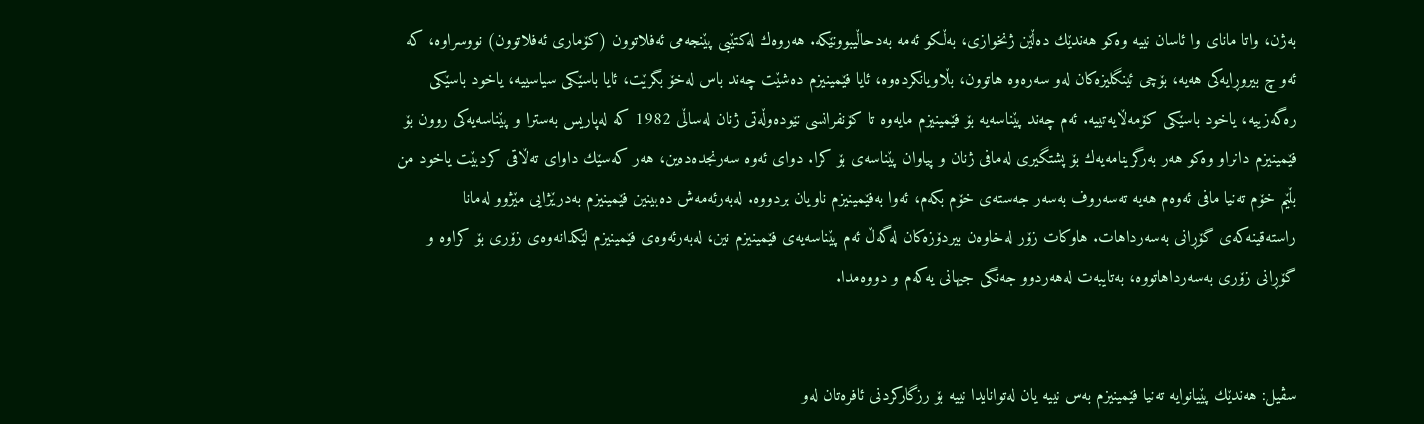بەژن، واتا مانای وا ئاسان نییە وەكو هەندێك دەڵێن ژنخوازی، بەڵكو ئەمە بەدحاڵیبوونێكە. هەروەك لەكتێبی پێنجەمی ئەفلاتوون (كۆماری ئەفلاتوون) نووسراوە، كە ئەو چ بیروڕایەكی هەیە، بۆچی ئینگلیزەكان لەو سەرەوە هاتوون، بڵاویانكردەوە، ئایا فێمینیزم دەشێت چەند باس لەخۆ بگرێت، ئایا باسێكی سیاسییە، یاخود باسێكی رەگەزییە، یاخود باسێكی كۆمەڵایەتییە. ئەم چەند پێناسەیە بۆ فێمینیزم مایەوە تا كۆنفرانسی نێودەوڵەتی ژنان لەساڵی 1982 كە لەپاریس بەسترا و پێناسەیەكی روون بۆ فێمینیزم دانراو وەكو هەر بەرگرینامەیەك بۆ پشتگیری لەمافی ژنان و پیاوان پێناسەی بۆ كرا. دوای ئەوە سەرنجدەدەین، هەر كەسێك داوای تەڵاقی كردبێت یاخود من بڵێم خۆم تەنیا مافی ئەوەم هەیە تەسەروف بەسەر جەستەی خۆم بكەم، ئەوا بەفێمینیزم ناویان بردووە. لەبەرئەمەش دەبینین فێمینیزم بەدرێژایی مێژوو لەمانا راستەقینەكەی گۆڕانی بەسەرداهات. هاوكات زۆر لەخاوەن بیردۆزەكان لەگەڵ ئەم پێناسەیەی فێمینیزم نین، لەبەرئەوەی فێمینیزم لێكدانەوەی زۆری بۆ كراوە و گۆڕانی زۆری بەسەرداهاتووە، بەتایبەت لەهەردوو جەنگی جیهانی یەكەم و دووەمدا.


سڤیل: هەندێك پێیانوایە تەنیا فێمینیزم بەس نییە یان لەتوانایدا نییە بۆ رزگاركردنی ئافرەتان لەو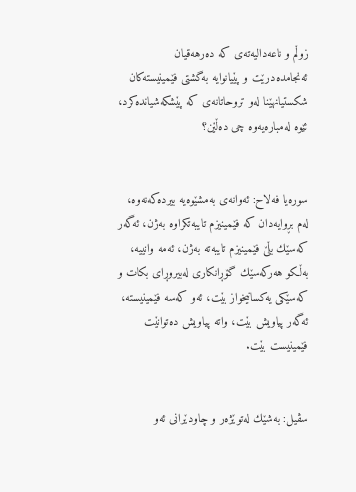زوڵم و ناعەدالیەتەی كە دەرهەقیان ئەنجامدەدرێت و پێیانوایە بەگشتی فێمینیستەكان شكستیانهێنا لەو تروحاتانەی كە پێشكەشیاندەكرد، ئێوە لەمبارەیەوە چی دەڵێن؟


سورەیا فەلاح: ئەوانەی بەمشێوەیە بیردەكەنەوە، لەم بڕوایەدان كە فێمینیزم تایبەتكراوە بەژن، ئەگەر كەسێك بڵێ فێمینیزم تایبەتە بەژن، ئەمە وانییە، بەڵكو هەركەسێك گۆڕانكاری لەبیروڕای بكات و كەسێكی یەكسانیخواز بێت، ئەو كەسە فێمینیستە، ئەگەر پیاویش بێت، واتە پیاویش دەتوانێت فێمینیست بێت.


سڤیل: بەشێك لەتوێژەر و چاودێرانی ئەو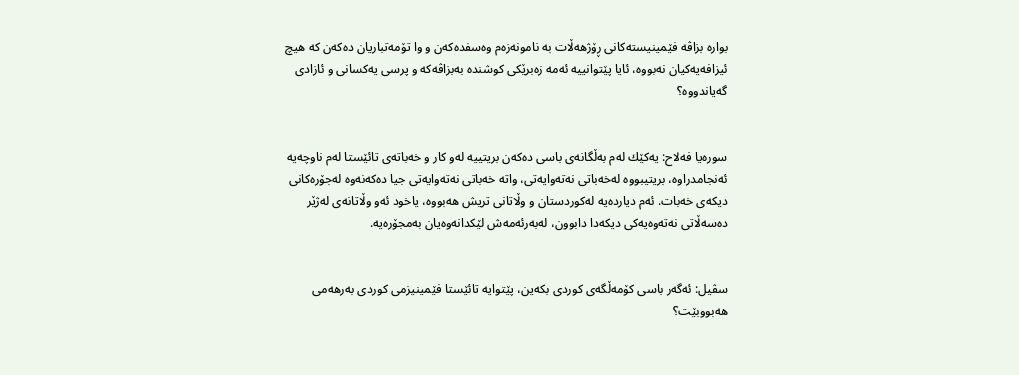بوارە بزاڤە فێمینیستەكانی ڕۆژهەڵات بە نامونەزەم وەسفدەكەن و وا تۆمەتباریان دەكەن كە هیچ ئیزافەیەكیان نەبووە، ئایا پێتوانییە ئەمە زەبرێكی كوشندە بەبزاڤەكە و پرسی یەكسانی و ئازادی گەیاندووە؟


سورەیا فەلاح: یەكێك لەم بەڵگانەی باسی دەكەن بریتییە لەو كار و خەباتەی تائێستا لەم ناوچەیە ئەنجامدراوە، بریتیبووە لەخەباتی نەتەوایەتی، واتە خەباتی نەتەوایەتی جیا دەكەنەوە لەجۆرەكانی دیكەی خەبات. ئەم دیاردەیە لەكوردستان و وڵاتانی تریش هەبووە، یاخود ئەو وڵاتانەی لەژێر دەسەڵاتی نەتەوەیەكی دیكەدا دابوون، لەبەرئەمەش لێكدانەوەیان بەمجۆرەیە.


سڤیل: ئەگەر باسی كۆمەڵگەی كوردی بكەین، پێتوایە تائێستا فێمینیزمی كوردی بەرهەمی هەبووبێت؟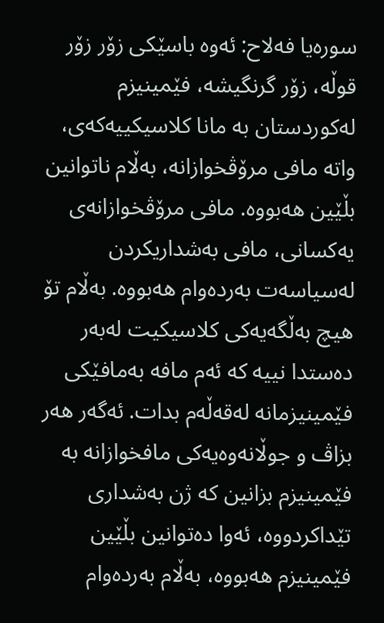سورەیا فەلاح: ئەوە باسێكی زۆر زۆر قوڵە، زۆر گرنگیشە، فێمینیزم لەكوردستان بە مانا كلاسیكییەكەی، واتە مافی مرۆڤخوازانە، بەڵام ناتوانین بڵێین هەبووە. مافی مرۆڤخوازانەی یەكسانی، مافی بەشداریكردن لەسیاسەت بەردەوام هەبووە. بەڵام تۆ هیچ بەڵگەیەكی كلاسیكیت لەبەر دەستدا نییە كە ئەم مافە بەمافێكی فێمینیزمانە لەقەڵەم بدات. ئەگەر هەر بزاڤ و جوڵانەوەیەكی مافخوازانە بە فێمینیزم بزانین كە ژن بەشداری تێداكردووە، ئەوا دەتوانین بڵێین فێمینیزم هەبووە، بەڵام بەردەوام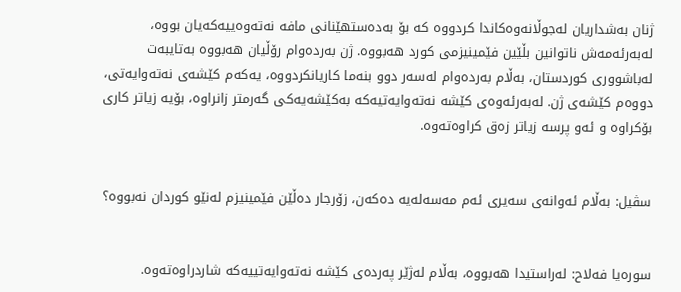ژنان بەشداریان لەجوڵانەوەكاندا كردووە كە بۆ بەدەستهێنانی مافە نەتەوەییەكەیان بووە، لەبەرئەمەش ناتوانین بڵێین فێمینیزمی كورد هەبووە. ژن بەردەوام رۆڵیان هەبووە بەتایبەت لەباشووری كوردستان، بەڵام بەردەوام لەسەر دوو بنەما كاریانكردووە، یەكەم كێشەی نەتەوایەتی، دووەم كێشەی ژن. لەبەرئەوەی كێشە نەتەوایەتیەكە بەكێشەیەكی گەرمتر زانراوە، بۆیە زیاتر كاری بۆكراوە و ئەو پرسە زیاتر زەق كراوەتەوە.


سڤیل: بەڵام ئەوانەی سەیری ئەم مەسەلەیە دەكەن، زۆرجار دەڵێن فێمینیزم لەنێو كوردان نەبووە؟


سورەیا فەلاح: لەراستیدا هەبووە، بەڵام لەژێر پەردەی كێشە نەتەوایەتییەكە شاردراوەتەوە.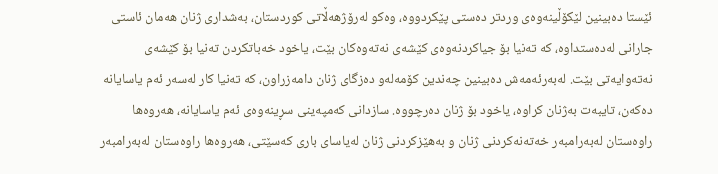ئێستا دەبینین لێكۆڵینەوەی وردتر دەستی پێكردووە، وەكو لەرۆژهەڵاتی كوردستان، بەشداری ژنان هەمان ئاستی جارانی لەدەستداوە، كە تەنیا بۆ جیاكردنەوەی كێشەی نەتەوەكان بێت، یاخود خەباتكردن تەنیا بۆ كێشەی نەتەوایەتی بێت. لەبەرئەمەش دەبینین چەندین كۆمەلەو دەزگای ژنان دامەزراون، كە تەنیا كار لەسەر ئەم یاسایانە دەكەن، تایبەت بەژنان كراوە، یاخود بۆ ژنان دەرچووە. سازدانی كەمپەینی سڕینەوەی ئەم یاسایانە، هەروەها راوەستان لەبەرامبەر خەتەنەكردنی ژنان و بەهێزكردنی ژنان لەیاسای باری كەسێتی، هەروەها راوەستان لەبەرامبەر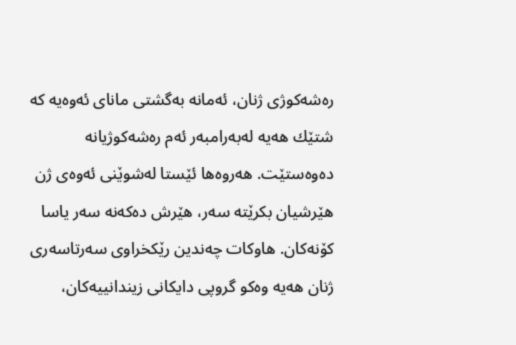رەشەكوژی ژنان، ئەمانە بەگشتی مانای ئەوەیە كە شتێك هەیە لەبەرامبەر ئەم رەشەكوژیانە دەوەستێت. هەروەها ئێستا لەشوێنی ئەوەی ژن هێرشیان بكرێتە سەر، هێرش دەكەنە سەر یاسا كۆنەكان. هاوكات چەندین رێكخراوی سەرتاسەری ژنان هەیە وەكو گروپی دایكانی زیندانییەكان،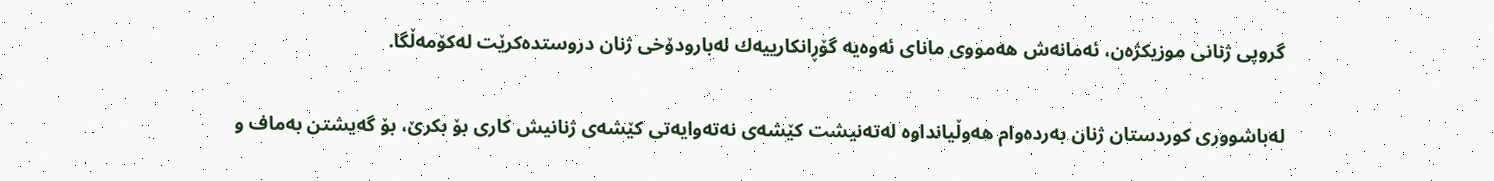گروپی ژنانی موزیكژەن، ئەمانەش هەمووی مانای ئەوەیە گۆڕانكارییەك لەبارودۆخی ژنان دروستدەكرێت لەكۆمەڵگا.

لەباشووری كوردستان ژنان بەردەوام هەوڵیانداوە لەتەنیشت كێشەی نەتەوایەتی كێشەی ژنانیش كاری بۆ بكرێ، بۆ گەیشتن بەماف و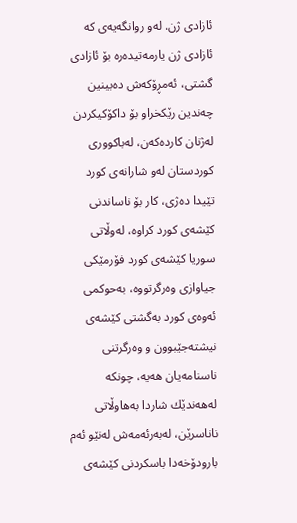ئازادی ژن. لەو روانگەیەی كە ئازادی ژن یارمەتیدەرە بۆ ئازادی گشتی، ئەمڕۆكەش دەبینین چەندین رێكخراو بۆ داكۆكیكردن لەژنان كاردەكەن، لەباكووری كوردستان لەو شارانەی كورد تێیدا دەژی، كار بۆ ناساندنی كێشەی كورد كراوە، لەوڵاتی سوریا كێشەی كورد فۆرمێكی جیاوازی وەرگرتووە، بەحوكمی ئەوەی كورد بەگشتی كێشەی نیشتەجێبوون و وەرگرتنی ناسنامەیان هەیە، چونكە لەهەندێك شاردا بەهاوڵاتی ناناسرێن، لەبەرئەمەش لەنێو ئەم بارودۆخەدا باسكردنی كێشەی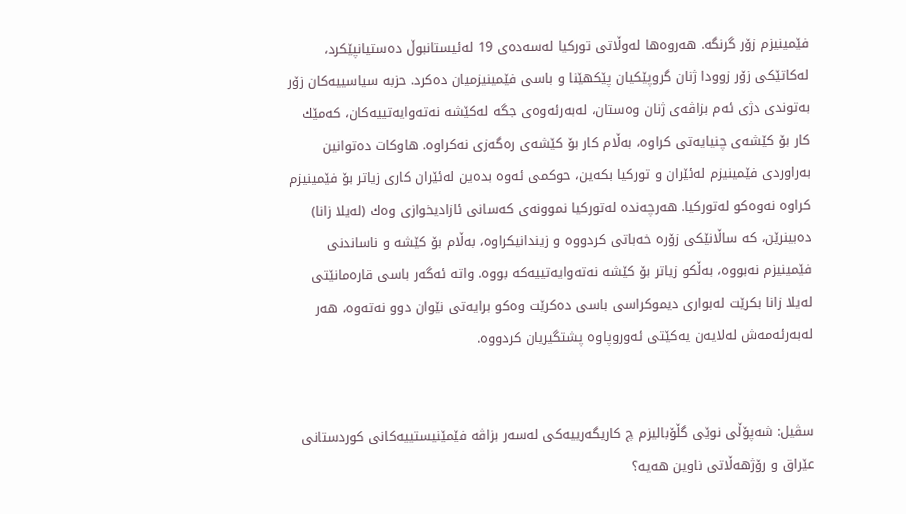فێمینیزم زۆر گرنگە. هەروەها لەوڵاتی توركیا لەسەدەی 19 لەئیستانبوڵ دەستیانپێكرد، لەكاتێكی زۆر زوودا ژنان گروپێكیان پێكهێنا و باسی فێمینیزمیان دەكرد. حزبە سیاسییەكان زۆر بەتوندی دژی ئەم بزاڤەی ژنان وەستان، لەبەرئەوەی جگە لەكێشە نەتەوایەتییەكان، كەمێك كار بۆ كێشەی چنیایەتی كراوە، بەڵام كار بۆ كێشەی رەگەزی نەكراوە. هاوكات دەتوانین بەراوردی فێمینیزم لەئێران و توركیا بكەین، حوكمی ئەوە بدەین لەئێران كاری زیاتر بۆ فێمینیزم كراوە نەوەكو لەتوركیا. هەرچەندە لەتوركیا نموونەی كەسانی ئازادیخوازی وەك (لەیلا زانا) دەبینرێن، كە ساڵانێكی زۆرە خەباتی كردووە و زیندانیكراوە، بەڵام بۆ كێشە و ناساندنی فێمینیزم نەبووە، بەڵكو زیاتر بۆ كێشە نەتەوایەتییەكە بووە. واتە ئەگەر باسی قارەمانێتی لەیلا زانا بكرێت لەبواری دیموكراسی باسی دەكرێت وەكو برایەتی نێوان دوو نەتەوە، هەر لەبەرئەمەش لەلایەن یەكێتی ئەوروپاوە پشتگیریان كردووە.


سڤیل: شەپۆڵی نوێی گڵۆبالیزم چ كاریگەرییەكی لەسەر بزاڤە فێمێنیستییەكانی كوردستانی عێراق و رۆژهەڵاتی ناوین هەیە؟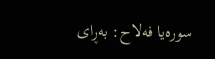سورەیا فەلاح: بەڕای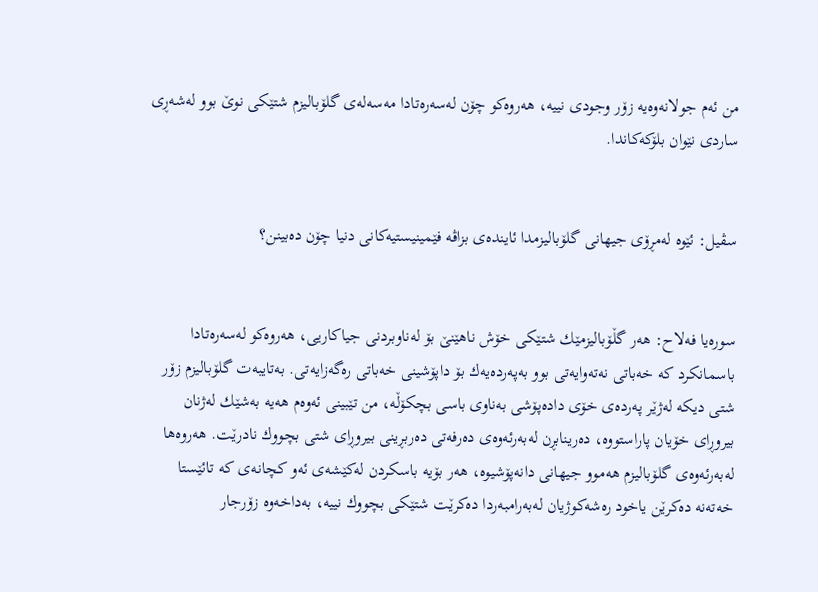من ئەم جولانەوەیە زۆر وجودی نییە، هەروەكو چۆن لەسەرەتادا مەسەلەی گلۆبالیزم شتێكی نوێ بوو لەشەڕی ساردی نێوان بلۆكەكاندا.


سڤیل: ئێوە لەمڕۆی جیهانی گلۆبالیزمدا ئایندەی بزاڤە فێمینیستیەكانی دنیا چۆن دەبینن؟


سورەیا فەلاح: هەر گڵۆبالیزمێك شتێكی خۆش ناهێنێ بۆ لەناوبردنی جیاكاریی، هەروەكو لەسەرەتادا باسمانكرد كە خەباتی نەتەوایەتی بوو بەپەردەیەك بۆ داپۆشینی خەباتی رەگەزایەتی. بەتایبەت گلۆبالیزم زۆر شتی دیكە لەژێر پەردەی خۆی دادەپۆشی بەناوی باسی بچكۆڵە، من تێبینی ئەوەم هەیە بەشێك لەژنان بیروڕای خۆیان پاراستووە، دەرینابڕن لەبەرئەوەی دەرفەتی دەربڕینی بیروڕای شتی بچووك نادرێت. هەروەها لەبەرئەوەی گلۆبالیزم هەموو جیهانی دانەپۆشیوە، هەر بۆیە باسكردن لەكێشەی ئەو كچانەی كە تائێستا خەتەنە دەكرێن یاخود رەشەكوژیان لەبەرامبەردا دەكرێت شتێكی بچووك نییە، بەداخەوە زۆرجار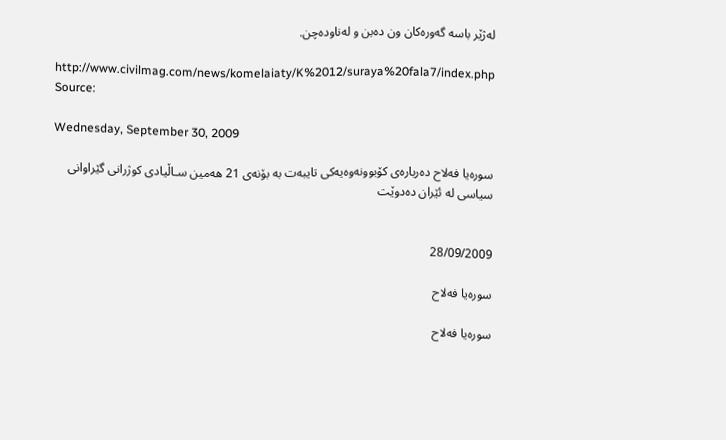لەژێر باسە گەورەكان ون دەبن و لەناودەچن.

http://www.civilmag.com/news/komelaiaty/K%2012/suraya%20fala7/index.php Source:

Wednesday, September 30, 2009

سوره‌یا فه‌لاح ده‌رباره‌ی کۆبوونه‌وه‌یه‌کی تایبه‌ت به‌ بۆنه‌ی 21 هه‌مین سـاڵیادی کوژرانی گێراوانی سیاسی له‌ ئێران ده‌دوێت


28/09/2009

سوره‌یا فه‌لاح

سوره‌یا فه‌لاح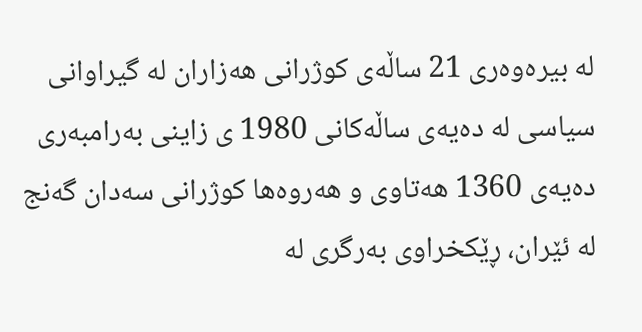له بیره‌وه‌ری 21 ساڵه‌ی کوژرانی هه‌زاران له گیراوانی سیاسی له ده‌یه‌ی ساڵه‌کانی 1980 ی زاینی به‌رامبه‌ری ده‌یه‌ی 1360 هه‌تاوی و هه‌روه‌ها کوژرانی سه‌دان گه‌نج له ئێران، ڕێکخراوی به‌رگری له‌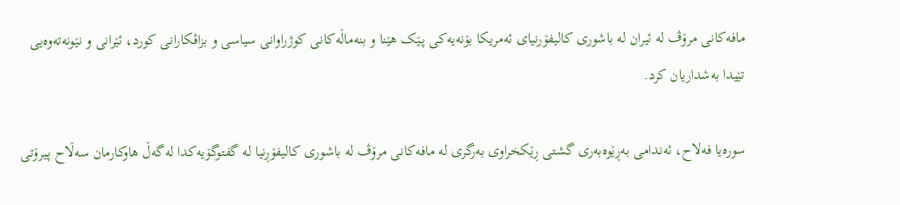مافه‌کانی مرۆڤ له ئیران له باشوری کالیفۆرنیای ئه‌مریکا بۆنه‌یه‌کی پـێک هێنا و بنه‌ماڵه‌کانی کوژراوانی سیاسی و بزاڤکارانی کورد، ئێرانی و نێونه‌ته‌وه‌یی تێیدا به‌شداریان کرد.

سوره‌یا فه‌لاح، ئه‌ندامی به‌ڕێوه‌به‌ری گشتی ڕێکخراوی به‌رگری له‌ مافه‌کانی مرۆڤ له‌ باشوری کالیفۆڕنیا له‌ گفتوگۆیه‌کدا له‌گه‌ڵ هاوکارمان سه‌ڵاح پـیرۆتی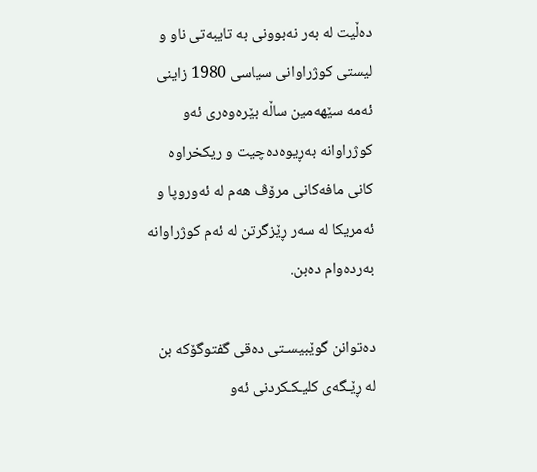ده‌ڵیت له‌ به‌ر نه‌بوونی به‌ تایبه‌تی ناو و لیستی کوژراوانی سیاسی 1980 زاینی ئه‌مه‌ سێهه‌مین ساڵه بێره‌وه‌ری ئه‌و کوژراوانه به‌ڕیوه‌ده‌چیت و ریکخراوه کانی مافه‌کانی مرۆڤ هه‌م له ئه‌وروپا و ئه‌مریکا له‌ سه‌ر ڕێزگرتن له‌ ئه‌م کوژراوانه‌ به‌رده‌وام ده‌بن.

ده‌توانن گوێبیسـتی ده‌قی گفتوگۆكه‌ بن له‌ ڕێـگه‌ی كلیـكـكردنی ئه‌و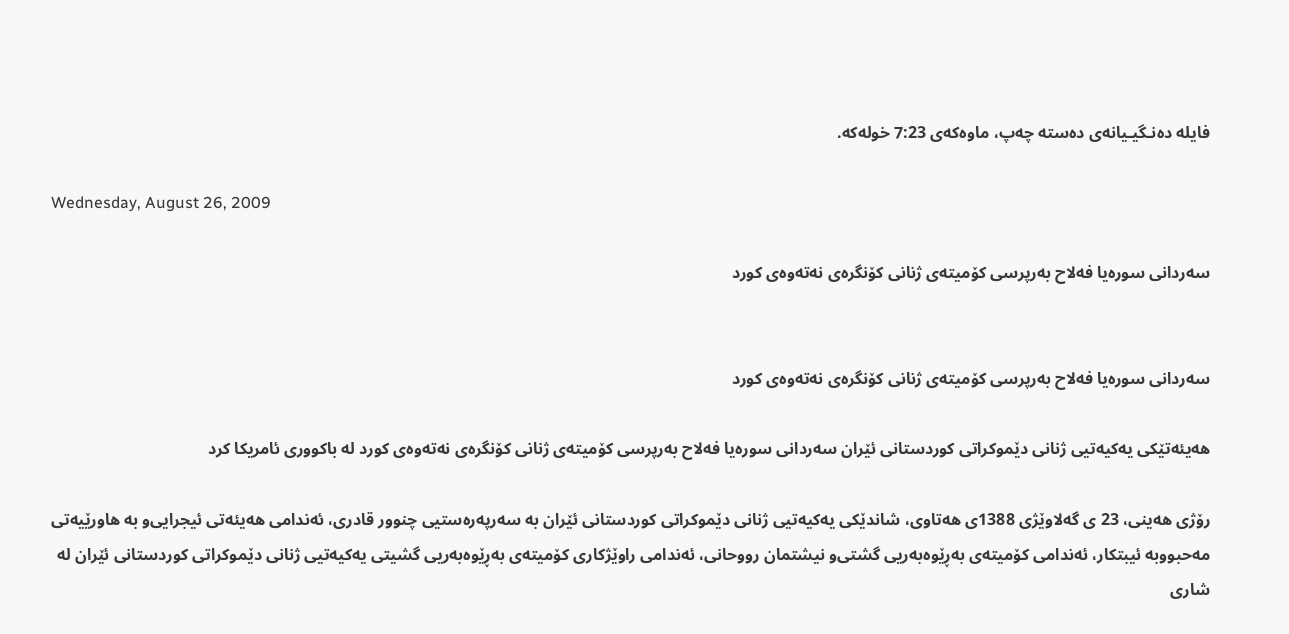فایله‌ ده‌نـگیـیانه‌ی ده‌سته‌ چه‌پ‌، ماوه‌كه‌ی 7:23 خوله‌كه‌.

Wednesday, August 26, 2009

سه‌ردانی‌ سوره‌یا فه‌لاح به‌رپرسی‌ كۆمیته‌ی‌ ژنانی‌ كۆنگره‌ی‌ نه‌ته‌وه‌ی‌ كورد


سه‌ردانی‌ سوره‌یا فه‌لاح به‌رپرسی‌ كۆمیته‌ی‌ ژنانی‌ كۆنگره‌ی‌ نه‌ته‌وه‌ی‌ كورد

هه‌یئه‌تێكی‌ یه‌كیه‌تیی‌ ژنانی‌ دێموكراتی‌ كوردستانی‌ ئێران سه‌ردانی‌ سوره‌یا فه‌لاح به‌رپرسی‌ كۆمیته‌ی‌ ژنانی‌ كۆنگره‌ی‌ نه‌ته‌وه‌ی‌ كورد له‌ باكووری‌ ئامریكا كرد

رۆژی‌ هه‌ینی‌، 23 ی گه‌لاوێژی‌ 1388ی‌ هه‌تاوی‌، شاندێكی‌ یه‌كیه‌تیی‌ ژنانی‌ دێموكراتی‌ كوردستانی‌ ئێران به‌ سه‌رپه‌ره‌ستیی‌ چنوور قادری‌، ئه‌ندامی‌ هه‌یئه‌تی‌ ئیجرایی‌‌و به‌ هاورێیه‌تی‌ مه‌حبووبه‌ ئیبتكار، ئه‌ندامی‌ كۆمیته‌ی‌ به‌ڕێوه‌به‌ریی‌ گشتی‌‌و نیشتمان رووحانی‌، ئه‌ندامی‌ راوێژكاری‌ كۆمیته‌ی‌ به‌ڕێوه‌به‌ریی‌ گشیتی‌ یه‌كیه‌تیی‌ ژنانی‌ دێموكراتی‌ كوردستانی‌ ئێران له‌ شاری‌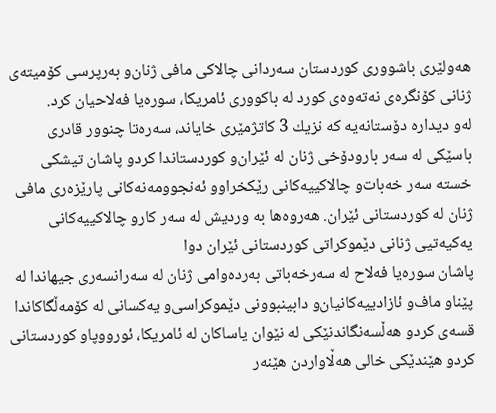هه‌ولێری‌ باشووری‌ كوردستان سه‌ردانی‌ چالاكی‌ مافی‌ ژنان‌و به‌رپرسی‌ كۆمیته‌ی‌ ژنانی‌ كۆنگره‌ی‌ نه‌ته‌وه‌ی‌ كورد له‌ باكووری‌ ئامریكا، سوره‌یا فه‌لاحیان كرد.
له‌و دیداره‌ دۆستانه‌یه‌ كه‌ نزیك 3 كاتژمێری‌ خایاند، سه‌ره‌تا چنوور قادری‌ باسێكی‌ له‌ سه‌ر بارودۆخی‌ ژنان له‌ ئێران‌و كوردستاندا كرد‌و پاشان تیشكی‌ خسته‌ سه‌ر خه‌بات‌و چالاكییه‌كانی‌ رێكخراو‌و ئه‌نجوومه‌نه‌كانی‌ پارێزه‌ری‌ مافی‌ ژنان له‌ كوردستانی‌ ئێران. هه‌روه‌ها به‌ وردیش له‌ سه‌ر كار‌و چالاكییه‌كانی‌ یه‌كیه‌تیی‌ ژنانی‌ دێموكراتی‌ كوردستانی‌ ئێران دوا
پاشان سوره‌یا فه‌لاح له‌ سه‌رخه‌باتی‌ به‌رده‌وامی‌ ژنان له‌ سه‌رانسه‌ری‌ جیهاندا له‌ پێناو ماف‌و ئازادییه‌كانیان‌و دابینبوونی‌ دێموكراسی‌‌و یه‌كسانی‌ له‌ كۆمه‌ڵگاكاندا قسه‌ی‌ كرد‌و هه‌ڵسه‌نگاندنێكی‌ له‌ نێوان یاساكان له‌ ئامریكا، ئورووپا‌و كوردستانی‌ كرد‌و هێندێكی‌ خالی‌ هه‌ڵاواردن هێنه‌ر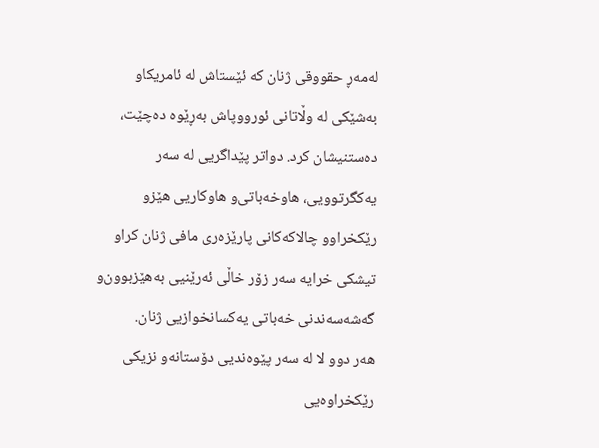له‌مه‌ڕ حقووقی‌ ژنان كه‌ ئێستاش له‌ ئامریكا‌و به‌شێكی‌ له‌ وڵاتانی‌ ئورووپاش به‌ڕێوه‌ ده‌چێت، ده‌ستنیشان كرد. دواتر پێداگریی‌ له‌ سه‌ر یه‌كگرتوویی‌، هاوخه‌باتی‌‌و هاوكاریی‌ هێز‌و رێكخراو‌و چالاكه‌كانی‌ پارێزه‌ری‌ مافی‌ ژنان كرا‌و تیشكی‌ خرایه‌ سه‌ر زۆر خاڵی‌ ئه‌رێنیی‌ به‌هێزبوون‌و گه‌شه‌سه‌ندنی‌ خه‌باتی‌ یه‌كسانخوازیی‌ ژنان.
هه‌ر دوو لا له‌ سه‌ر پێوه‌ندیی‌ دۆستانه‌‌و نزیكی‌ رێكخراوه‌یی‌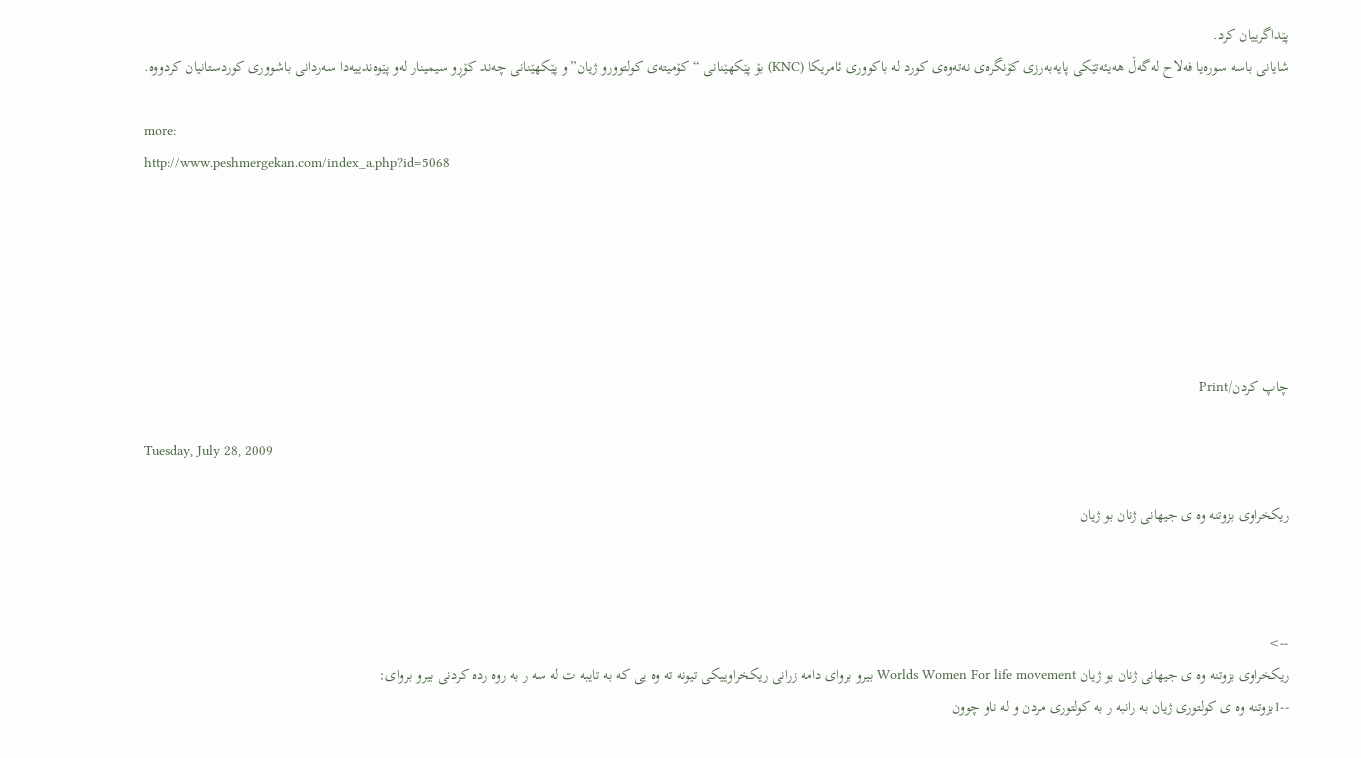پێداگرییان كرد.
شایانی‌ باسه‌ سوره‌یا فه‌لاح له‌گه‌ڵ‌ هه‌یئه‌تێكی‌ پایه‌به‌رزی‌ كۆنگره‌ی‌ نه‌ته‌وه‌ی‌ كورد له‌ باكووری‌ ئامریكا (KNC) بۆ پێكهێنانی‌ “كۆمیته‌ی‌ كولتوور‌و ژیان”و پێكهێنانی‌ چه‌ند كۆڕ‌و سیمینار له‌و پێوه‌ندییه‌دا سه‌ردانی‌ باشووری‌ كوردستانیان كردووه‌.

more:
http://www.peshmergekan.com/index_a.php?id=5068






چاپ کردن/Print

Tuesday, July 28, 2009

ریکخراوی بزوتنه وه ی جیهانی ژنان بو ژیان



-->
ریکخراوی بزوتنه وه ی جیهانی ژنان بو ژیان Worlds Women For life movement بیرو بروای دامه زرانی ریکخراوییکی تیونه ته وه یی که به تایبه ت له سه ر به روه رده کردنی بیرو بروای:
--1بزوتنه وه ی کولتوری ژیان به رانبه ر به کولتوری مردن و له ناو چوون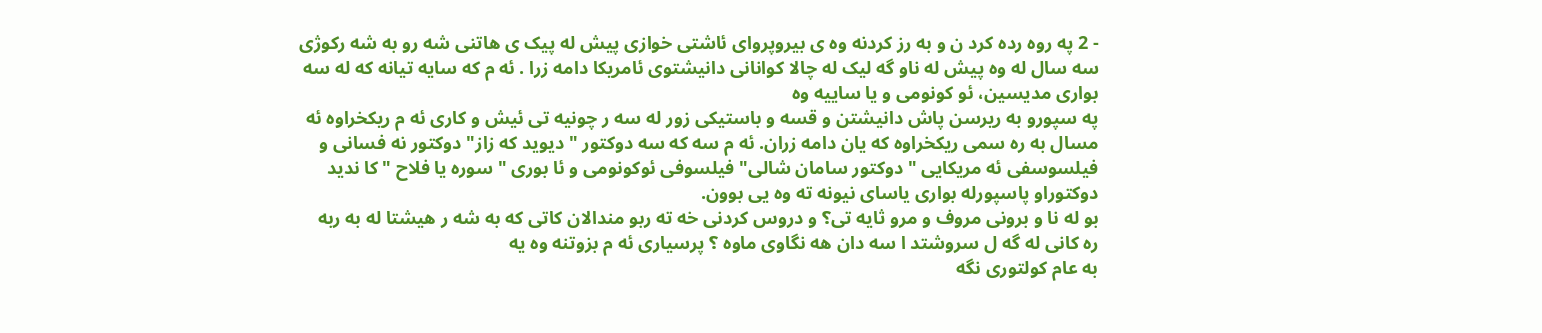- 2 په روه رده کرد ن و به رز کردنه وه ی بیروپروای ئاشتی خوازی پیش له پیک ی هاتنی شه رو به شه رکوژی سه سال له وه پیش له ناو گه لیک له چالا کوانانی دانیشتوی ئامریکا دامه زرا . ئه م که سایه تیانه که له سه بواری مدیسین، ئو کونومی و یا ساییه وه
په سپورو به ریرسن پاش دانیشتن و قسه و باستیکی زور له سه ر چونیه تی ئیش و کاری ئه م ریکخراوه ئه مسال به ره سمی ریکخراوه که یان دامه زران. ئه م سه که سه دوکتور " دیوید که زاز" دوکتور نه فسانی و فیلسوسفی ئه مریکایی " دوکتور سامان شالی" فیلسوفی ئوکونومی و ئا بوری " سوره یا فلاح "کا ندید دوکتوراو پاسپورله بواری یاسای نیونه ته وه یی بوون.
بو له نا و برونی مروف و مرو ثایه تی؟ و دروس کردنی خه ته ربو مندالان کاتی که به شه ر هیشتا له به ربه ره کانی له گه ل سروشتد ا سه دان هه نگاوی ماوه ؟ پرسیاری ئه م بزوتنه وه یه
به عام کولتوری نگه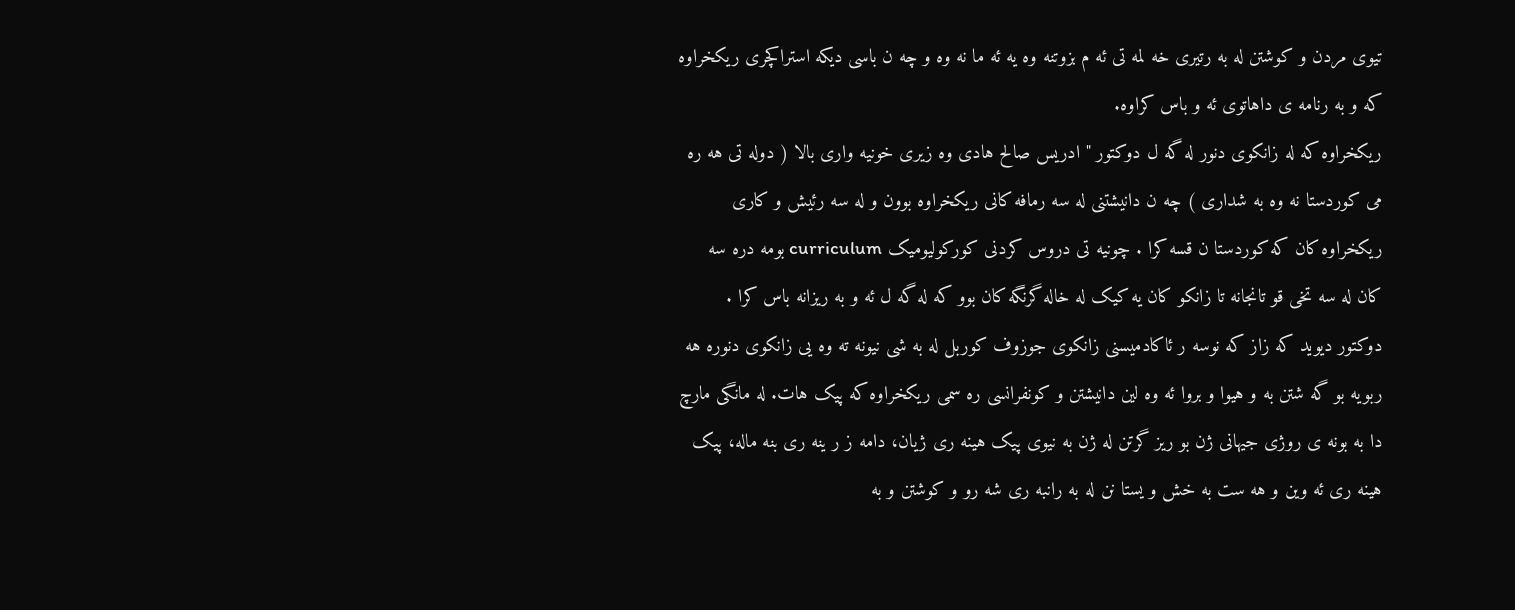تیوی مردن و کوشتن له به رتیری خه لمه تی ئه م بزوتنه وه یه ئه ما نه وه و چه ن باسی دیکه استراکچری ریکخراوه که و به رنامه ی داهاتوی ئه و باس کراوه.
ریکخراوه که له زانکوی دنور له گه ل دوکتور " ادریس صالح هادی وه زیری خونیه واری بالا ( دوله تی هه ره می کوردستا نه وه به شداری ) چه ن دانیشتنی له سه رمافه کانی ریکخراوه بوون و له سه رئیش و کاری ریکخراوه کان که کوردستا ن قسه کرا . چونیه تی دروس کردنی کورکولیومیک curriculum بومه دره سه کان له سه تخی قو تانجانه تا زانکو کان یه کیک له خاله گرنگه کان بوو که له گه ل ئه و به ریزانه باس کرا .
دوکتور دیوید که زاز که نوسه ر ئاکادمیسنی زانکوی جوزوف کوربل له به شی نیونه ته وه یی زانکوی دنوره هه ربویه بو گه شتن به و هیوا و بروا ئه وه لین دانیشتن و کونفرانسی ره سمی ریکخراوه که پیک هات. له مانگی مارچ دا به بونه ی روژی جیهانی ژن بو ریز گرتن له ژن به نیوی پیک هینه ری ژیان، دامه ز ر ینه ری بنه ماله، پیک هینه ری ئه وین و هه ست به خش و یستا نن له به رانبه ری شه رو و کوشتن و به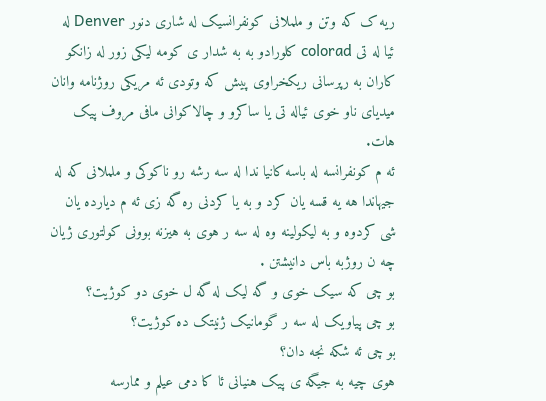ریه ک که وتن و ململانی کونفرانسیک له شاری دنور Denver له ئیا له تی colorad کلورادو به به شدار ی کومه لیکی زور له زانکو کاران به رپرسانی ریکخراوی پیش که وتودی ئه مریکی روژنامه وانان میدیای ناو خوی ئیاله تی یا ساکرو و چالاکوانی مافی مروف پیک هات.
ئه م کونفرانسه له باسه کانیا ندا له سه رشه رو ناکوکی و ململانی که له جیهاندا هه یه قسه یان کرد و به یا کردنی ره گه زی ئه م دیارده یان شی کردوه و به لیکولینه وه له سه ر هوی به هیزنه بوونی کولتوری ژیان چه ن روژبه باس دانیشتن .
بو چی که سیک خوی و گه لیک له گه ل خوی دو کوژیت؟
بو چی پیاویک له سه ر گومانیک ژنیتک ده کوژیت؟
بو چی ئه شکه نجه دان؟
هوی چیه به جیگه ی پیک هنیانی ئا کا دمی عیلم و ممارسه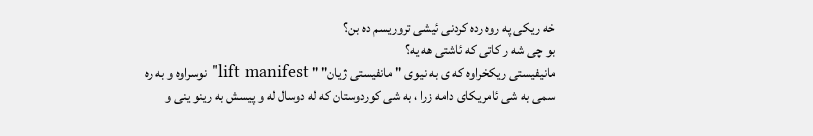خه ریکی په روه رده کردنی ئیشی تروریسم ده بن؟
بو چی شه ر کاتی که ئاشتی هه یه؟
مانیفیستی ریکخراوه که ی به نیوی " مانفیستی ژیان" " lift manifest" نوسراوه و به ره سمی به شی ئامریکای دامه زرا ، به شی کوردوستان که له دوسال له و پیسش به رینو ینی و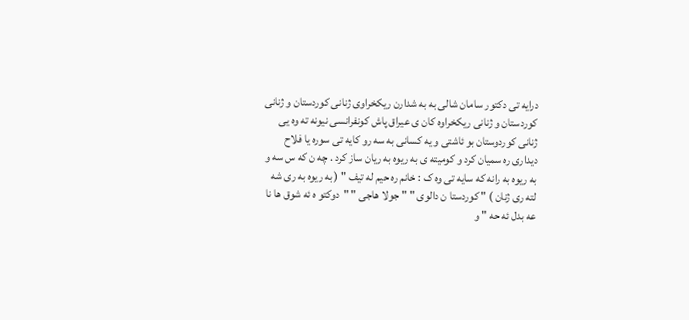درایه تی دکتور سامان شالی به به شدارن ریکخراوی ژنانی کوردستان و ژنانی کوردستان و ژنانی ریکخراوه کان ی عیراق پاش کونفرانسی نیونه ته وه یی ژنانی کوردوستان بو ئاشتی و یه کسانی به سه رو کایه تی سوره یا فلاح دیداری ره سمیان کرد و کومیته ی به ریوه به ریان ساز کرد . چه ن که س سه و به ریوه به رانه که سایه تی وه ک : خانم ره حیم له تیف " ( به ریوه به ری شه لته ری ژنان ) " کوردستا ن دالوی " " جولا هاجی " "دوکتو ه ئه شوق ها نا عه بدل ئه حه " و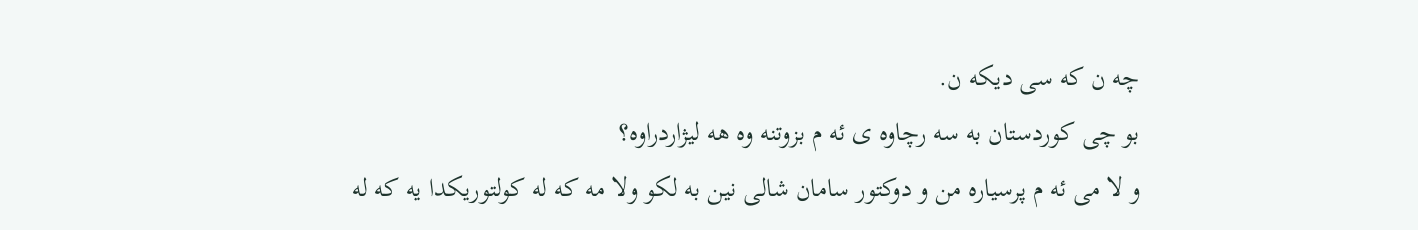چه ن که سی دیکه ن.
بو چی کوردستان به سه رچاوه ی ئه م بزوتنه وه هه لیژاردراوه؟
و لا می ئه م پرسیاره من و دوکتور سامان شالی نین به لکو ولا مه که له کولتوریکدا یه که له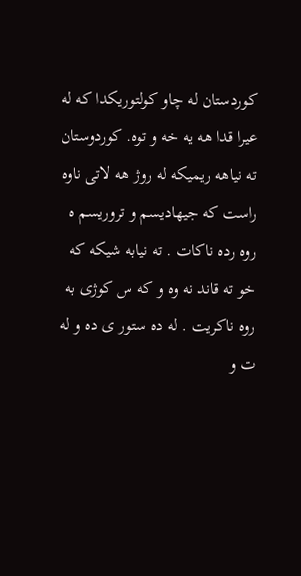کوردستان له چاو کولتوریکدا که له عیرا قدا هه یه خه و توه. کوردوستان ته نیاهه ریمیکه له روژ هه لاتی ناوه راست که جیهادیسم و تروریسم ه روه رده ناکات . ته نیابه شیکه که خو ته قاند نه وه و که س کوژی به روه ناکریت . له ده ستور ی ده و له ت و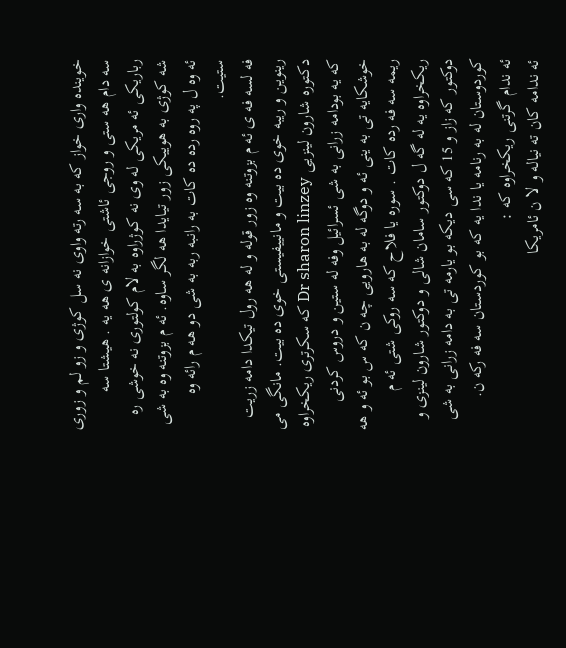خوینده واری خواز که به سه رته واوی نه سل کوژی و زو لم و زوری سه دام هه ستی و روجی ئاشتی خوازانه ی هه یه . هیشتا سه رباریکی ئه مریکی له وی نه کوژراوه به لام کولتوری نه خوشی ره شه کوژی به هوییکی زور تیایدا هه لگر ساوه. ئه م بزوتنه وه به شی ئه وه ل په روه رده ده کات به رانبه ربه به شی دو هه م رائه وه ستیت.
فه لسه فه ی ئه م بزوتنه وه زور قوله و له هه رول تیکدا دامه زریت رینوین و ریبه خوی ده بیت و مانییفیستی خوی ده بیت. مانگی می دکتوره شارون لینزیی Dr sharon linzey که سکرتری ریکخراوه که یه بودامه زرانی به شی ئسرائیل وفه له ستین و دروس کردنی خوشکایه تی به ینی ئه و دوگه له به هارویی چه ن که س بو ئه و هه ریمه سه فه رده کات . سوره یا فلاح که سه روکی شتی ئه م ریکخراوه یه له گه ل دوکتور سامان شالی و دوکتور شارون لینزی و دوکتور که زاز و 15 که سی دیکه بو یارمه تی به دامه زرانی به شی کوردوستان له به رنامه یا ندا یه که بو کوردستان سه فه رکه ن.
ئه ندام گرتنی ریکخراوه که :
ئه ندامه کان ته نیاله و لا ن ئامریکا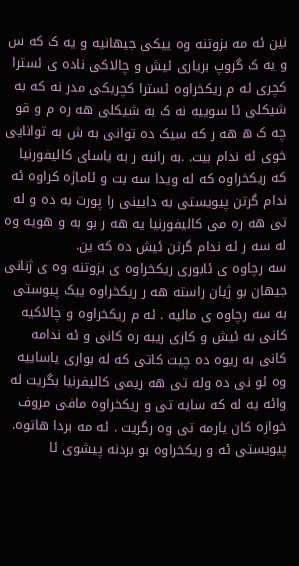نین ئه مه بزوتنه وه ییکی جیهانیه و یه ک که س و یه ک گروپ بریاری ئیش و چالاکی ناده ی ئسترا کچری ئه م ریکخراوه ئسترا کچریکی مدر نه که به شیکلی ئا سوییه نه ک به شیکلی هه ره م و قو چه ک ه هه ر که سیک ده توانی به ش به توانایی خوی ئه ندام بیت. .به رانبه ر به یاسای کالیفورنیا که ریکخراوه که له ویدا سه بت و ئاماژه کراوه ئه ندام گرتن پیویستی به دایینی را پورت به ده و له تی هه ره می کالیفورنیا یه هه ر بو به و هویه وه له سه ر ئه ندام گرتن ئیش ده که ین.
سه رچاوه ی ئابوری ریکخراوه ی بزوتنه وه ی ژنانی جیهان بو ژیان راسته هه ر ریکخراوه ییک پیوستی به سه رچاوه ی مالیه . ئه م ریکخراوه و چالاکیه کانی به ئیش و کاری ریبه ره کانی و ئه ندامه کانی به ریوه ده چیت کاتی که له بواری یاساییه وه ئو نی ده وله تی هه ریمی کالیفرنیا بگریت له وائه یه له که سایه تی و ریکخراوه مافی مروف خوازه کان یارمه تی وه رگریت . ئه مه بردا هاتوه. پیویستی ئه و ریکخراوه بو بردنه پیشوی ئا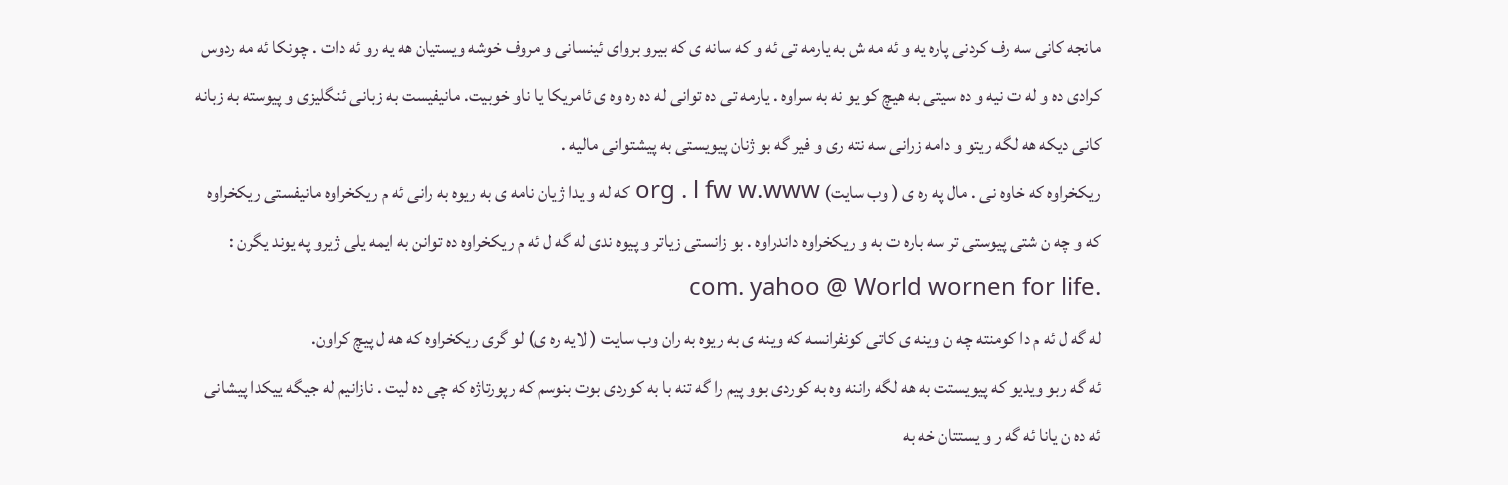مانجه کانی سه رف کردنی پاره یه و ئه مه ش به یارمه تی ئه و که سانه ی که بیرو بروای ئینسانی و مروف خوشه ویستیان هه یه رو ئه دات . چونکا ئه مه ردوس کرادی ده و له ت نیه و ده سیتی به هیچ کو یو نه به سراوه . یارمه تی ده توانی له ده ره وه ی ئامریکا یا ناو خوبیت. مانیفیست به زبانی ئنگلیزی و پیوسته به زبانه کانی دیکه هه لگه ریتو و دامه زرانی سه نته ری و فیر گه بو ژنان پیویستی به پیشتوانی مالیه .
ریکخراوه که خاوه نی . مال په ره ی ( وب سایت) org . l fw w.www که له و یدا ژیان نامه ی به ریوه به رانی ئه م ریکخراوه مانیفستی ریکخراوه که و چه ن شتی پیوستی تر سه باره ت به و ریکخراوه داندراوه . بو زانستی زیاتر و پیوه ندی له گه ل ئه م ریکخراوه ده توانن به ایمه یلی ژیرو په یوند یگرن : .com. yahoo @ World wornen for life
له گه ل ئه م دا کومنته چه ن وینه ی کاتی کونفرانسه که وینه ی به ریوه به ران وب سایت ( لایه ره ی) لو گری ریکخراوه که هه ل پیچ کراون.
ئه گه ربو ویدیو که پیویستت به هه لگه راننه وه به کوردی بوو پیم را گه تنه با به کوردی بوت بنوسم که رپورتاژه که چی ده لیت . نازانیم له جیگه ییکدا پیشانی ئه ده ن یانا ئه گه ر و یستتان خه به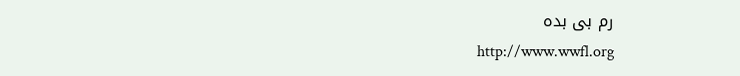رم بی بده
http://www.wwfl.org